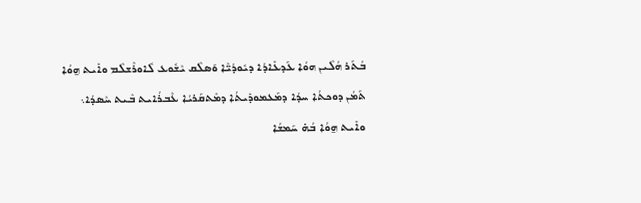ܒܳܬܰܪ ܗܳܠܶܝܢ ܗܘܳܐ ܥܰܕܥܺܐܕܳܐ ܕܝܽܘܕܳܝ̈ܶܐ ܘܰܣܠܶܩ ܝܶܫܽܘܥ ܠܽܐܘܪܶܫܠܶܡ ܘܐܺܝܬ ܗ̱ܘܳܐ ܬܰܡܳܢ ܕܘܟܬܳܐ ܚܕܳܐ ܕܡܰܥܡܘܕܺܝܬܳܐ ܕܡܶܬܩܰܪܝܳܐ ܥܶܒܪܳܐܝܬ ܒܶܝܬ ܚܶܣܕܳܐ܆ ܘܐܺܝܬ ܗ̱ܘܳܐ ܒܳܗ̇ ܚܰܡܫܳܐ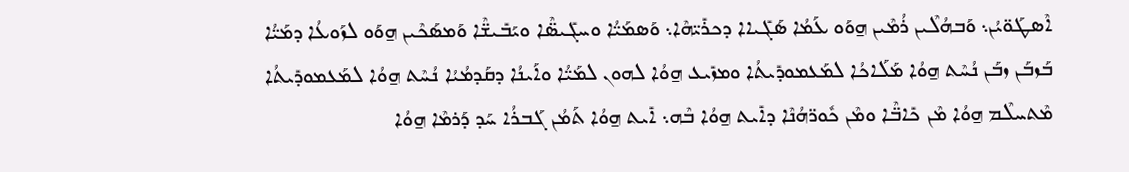ܐܶܣܛܰܘ̈ܝܳܢ܆ ܘܰܒܗܳܠܶܝܢ ܪܳܡܶܝܢ ܗ̱ܘܰܘ ܥܰܡܳܐ ܣܰܓܺܝܐܐ ܕܟܪܺܝ̈ܗܶܐ܆ ܘܰܣܡܰܝ̈ܳܐ ܘܚܓܺܝܣ̈ܶܐ ܘܝܰܒܺܝܫ̈ܶܐ ܘܰܡܣܰܟܶܝܢ ܗ̱ܘܰܘ ܠܙܰܘܥܳܐ ܕܡܰܝ̈ܳܐ ܒܰܙܒܰܢ ܙܒܰܢ ܢܳܚܶܬ ܗ̱ܘܳܐ ܡܰܠܰܐܟܳܐ ܠܡܰܥܡܘܕܺܝܬܳܐ ܘܡܙܺܝܥ ܗ̱ܘܳܐ ܠܗܘܢ ܠܡܰܝ̈ܳܐ ܘܐܰܝܢܳܐ ܕܩܰܕܡܳܝܳܐ ܢܳܚܶܬ ܗ̱ܘܳܐ ܠܡܰܥܡܘܕܺܝܬܳܐ ܡܶܬܚܠܶܡ ܗ̱ܘܳܐ ܡܶܢ ܟܺܐܒ̈ܶܐ ܘܡܶܢ ܟܽܘܪ̈ܗܳܢܶܐ ܕܐܺܝܬ ܗ̱ܘܳܐ ܒܶܗ܆ ܐܺܝܬ ܗ̱ܘܳܐ ܬܰܡܳܢ ܓܰܒܪܳܐ ܚܰܕ ܕܰܪܡܶܐ ܗ̱ܘܳܐ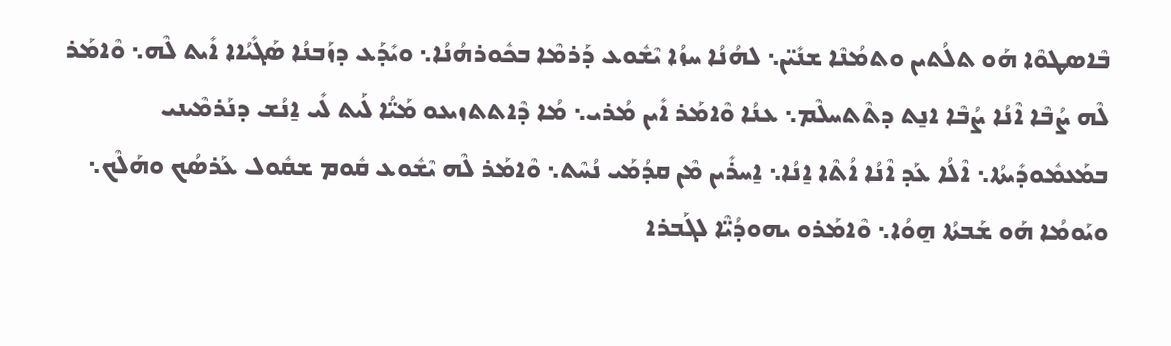ܒܶܐܣܛܘܶܐ ܗܰܘ ܬܠܳܬܝܢ ܘܬܡܳܢܶܐ ܫܢܺܝ̈ܢ܆ ܠܗܳܢܳܐ ܚܙܳܐ ܝܶܫܽܘܥ ܕܰܪܡܶܐ ܒܟܽܘܪܗܳܢܳܐ܆ ܘܝܺܕܰܥ ܕܙܰܒܢܳܐ ܣܰܓܺܝܳܐܐ ܐܺܝܬ ܠܶܗ܆ ܘܶܐܡܰܪ ܠܶܗ ܨܳܒܶܐ ܐܶܢܳܐ ܨܳܒܶܐ ܐܢ̱ܬ ܕܬܶܬܚܠܶܡ܆ ܥܢܳܐ ܘܶܐܡܰܪ ܐܺܝܢ ܡܳܪܝ܆ ܡܳܐ ܕܶܐܬܬܙܝܥܘ ܡܰܝ̈ܳܐ ܠܰܝܬ ܠܺܝ ܐ̱ܢܳܫ ܕܢܰܪܡܶܝܢܝ ܒܡܰܥܡܽܘܕܺܝܬܳܐ܆ ܐܶܠܳܐ ܥܰܕ ܐܶܢܳܐ ܐܳܬܶܐ ܐ̱ܢܳܐ܆ ܐ̱ܚܪܺܝܢ ܡܶܢ ܩܕܳܡܰܝ ܢܳܚܶܬ܆ ܘܶܐܡܰܪ ܠܶܗ ܝܶܫܽܘܥ ܩܽܘܡ ܫܩܽܘܠ ܥܰܪܣܳܟ ܘܗܰܠܶܟ܆ ܘܝܰܘܡܳܐ ܗܰܘ ܫܰܒܬܳܐ ܗ̱ܘܳܐ܆ ܘܶܐܡܰܪܘ ܝܗܘܕܳܝ̈ܶܐ ܠܓܰܒܪܐ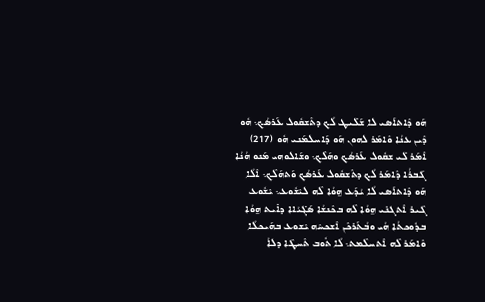ܗܰܘ ܕܶܐܬܐܰܣܝ ܠܐ ܫܰܠܺܝܛ ܠܳܟ ܕܬܶܫܩܽܘܠ ܥܰܪܣܳܟ܆ ܗܽܘ ܕܶܝܢ ܥܢܳܐ ܘܶܐܡܰܪ ܠܗܘܢ ܗܰܘ ܕܰܐܚܠܡܰܢܝ ܗܽܘ (217) ܐܶܡܰܪ ܠܺܝ ܫܩܽܘܠ ܥܰܪܣܳܟ ܘܗܰܠܶܟ܆ ܘܫܰܐܠܘܗܝ ܡܰܢܘ ܗܳܢܳܐ ܓܰܒܪܳܐ ܕܶܐܡܰܪ ܠܳܟ ܕܬܶܫܩܽܘܠ ܥܰܪܣܳܟ ܘܰܬܗܰܠܶܟ܆ ܐܶܠܳܐ ܗܰܘ ܕܶܐܬܐܰܣܝ ܠܳܐ ܝܳܕܰܥ ܗ̱ܘܳܐ ܠܶܗ ܠܝܶܫܽܘܥ܆ ܝܶܫܽܘܥ ܓܶܝܪ ܐܶܬܓܢܺܝ ܗ̱ܘܳܐ ܠܶܗ ܒܟܶܢܫܳܐ ܣܰܓܺܝܳܐܐ ܕܐܺܝܬ ܗ̱ܘܳܐ ܒܕܽܘܟܬܳܐ ܗܳܝ ܘܒܳܬܰܪܟܶܢ ܐܶܫܟܚܶܗ ܝܶܫܘܥ ܒܗܰܝܟܠܳܐ ܘܶܐܡܰܪ ܠܶܗ ܐܶܬܚܠܶܡܬ܆ ܠܳܐ ܬܽܘܒ ܬܶܚܛܶܐ ܕܠܐܳ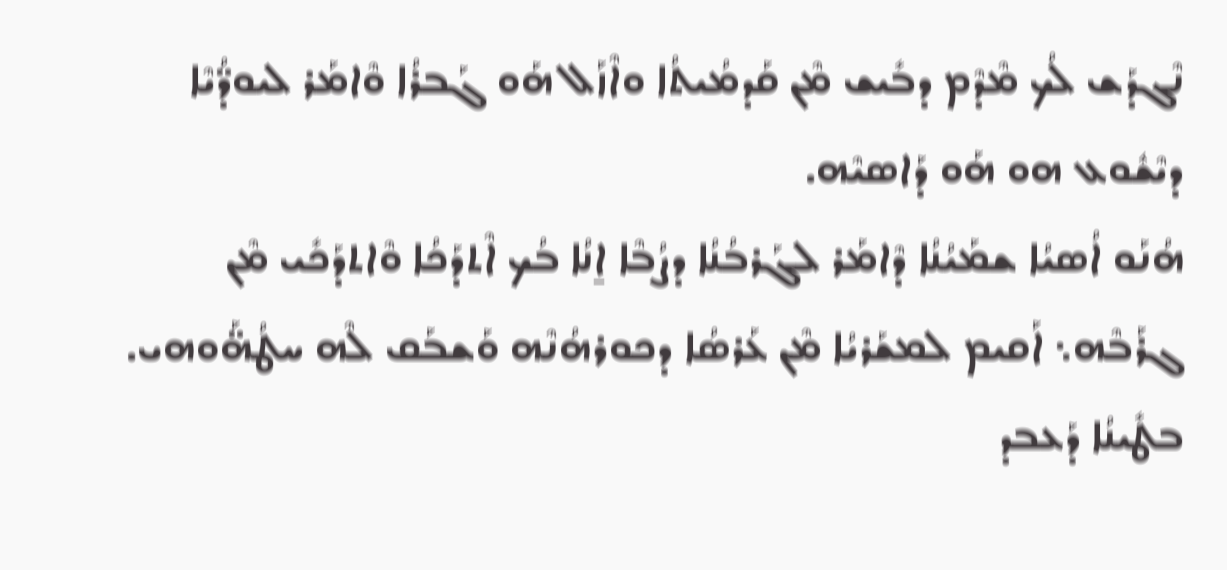ܢܶܓܕܰܫ ܠܳܟ ܡܶܕܶܡ ܕܒܺܝܫ ܡܶܢ ܩܰܕܡܳܝܬܳܐ ܘܐܶܙܰܠ ܗܰܘ ܓܰܒܪܳܐ ܘܶܐܡܰܪ ܠܝܘܕ̈ܳܝܶܐ ܕܝܶܫܽܘܥ ܗܘ ܗܰܘ ܕܰܐܣܝܶܗ.
ܗܳܢܰܘ ܐܳܣܝܳܐ ܫܡܰܝܳܢܳܐ ܕܶܐܡܰܪ ܠܓܰܪܒܳܢܳܐ ܕܨܳܒܶܐ ܐ̱ܢܳܐ ܒܳܟ ܐܶܬܕܰܟܳܐ ܘܶܐܬܕܰܟܺܝ ܡܶܢ ܓܪܰܒܶܗ܆ ܐܰܩܝܡ ܠܡܫܰܪܝܳܐ ܡܶܢ ܥܰܪܣܳܐ ܕܟܘܪܗܳܢܶܗ ܘܰܫܒܰܩ ܠܶܗ ܚܛܳܗ̈ܰܘܗܝ.
ܒܛܺܝܢܳܐ ܕܰܥܒܕ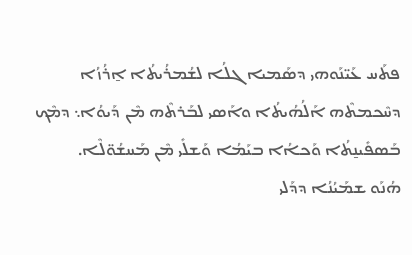ܦܬܰܚ ܥܰܝ̈ܢܰܘܗܝ ܕܣܰܡܝܐ ܓܠܳܐ ܠܫܳܡܪܳܝܬܳܐ ܐ̱ܪܳܙܳܐ ܕܚܶܟܡܬܶܗ ܐܰܠܳܗܳܝܬܳܐ ܘܐܰܣܝ ܠܒܰܪܬܶܗ ܡܶܢ ܕܰܝܘܳܐ܆ ܕܡܶܟ ܒܰܣܦܺܝܢ̱ܬܳܐ ܘܰܟܐܳܐ ܒܝܰܡܳܐ ܘܰܫܠܺܝ ܡܶܢ ܡܰܚܫܳܘ̈ܠܶܐ.
ܗܳܢܰܘ ܫܡܰܝܳܢܳܐ ܕܕܰܠܝ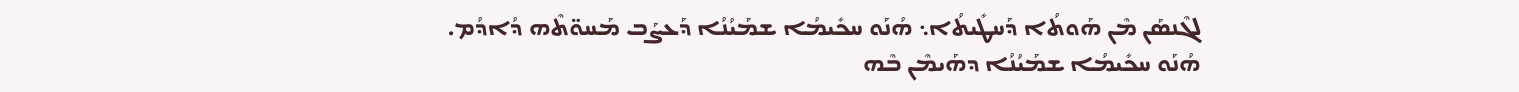ܠܓܶܢܣܰܢ ܡܶܢ ܗܰܘܬܳܐ ܕܰܚܛܺܝܬܳܐ܆ ܗܳܢܰܘ ܚܟܺܝܡܳܐ ܫܡܰܝܳܢܳܐ ܕܰܥܨܰܒ ܡܰܚܘ̈ܬܶܗ ܕܳܐܕܳܡ.
ܗܳܢܰܘ ܚܟܺܝܡܳܐ ܫܡܰܝܳܢܳܐ ܕܗܰܝܡܶܢ ܒܶܗ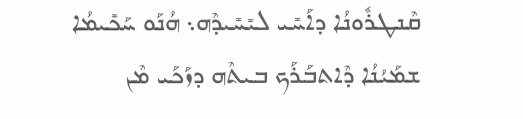ܩܶܢܛܪܽܘܢܳܐ ܕܐܰܚܺܝ ܠܝܺܚܺܝܕܶܗ܆ ܗܳܢܰܘ ܚܰܟܺܝܡܳܐ ܫܡܰܝܳܢܳܐ ܕܶܐܬܒܰܪܰܟ ܒܝܬܶܗ ܕܙܰܟܰܝ ܡܶܢ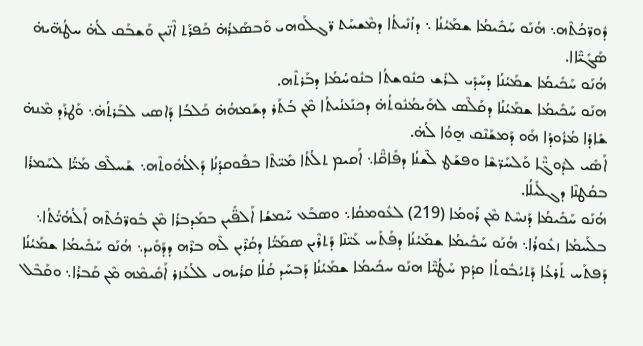ܕܽܘܪ̈ܟܳܬܶܗ܆ ܗܳܢܰܘ ܚܰܟܺܝܡܳܐ ܫܡܰܝܳܢܳܐ ܆ ܕܙܳܢܺܝܬܳܐ ܕܡܶܫܚܰܬ ܪ̈ܓܠܰܘܗܝ ܘܰܒܣܰܥܪܳܗ̇ ܟܰܦܪܰܬ ܐܶܢ̈ܝܢ ܘܰܫܒܰܩ ܠܳܗ̇ ܚܛܳܗ̈ܝܗ̇ ܣܰܓܺܝ̈ܶܐܐ.
ܗܳܢܰܘ ܚܰܟܺܝܡܳܐ ܫܡܰܝܳܢܳܐ ܕܚܰܕܺܝ ܠܪܺܫ ܟܢܽܘܫܬܳܐ ܒܢܽܘܚܳܡܳܐ ܕܒܰܪܬܶܗ.
ܗܢܰܘ ܚܰܟܺܝܡܳܐ ܫܡܰܝܳܢܳܐ ܕܩܰܠܶܣ ܠܗܰܝܡܳܢܽܘܬܳܗ̇ ܕܟܢܰܥܢܳܝܬܳܐ ܡܶܢ ܒܳܬܰܪ ܕܫܰܡܗܳܗ̇ ܟܰܠܒܳܐ ܕܰܐܣܝ ܠܒܰܪܬܳܗ̇܆ ܘܰܛܪܰܕ ܡܶܢܗ̇ ܫܺܐܕܳܐ ܡܳܪܽܘܕܳܐ ܗܰܘ ܕܰܡܫܰܢܶܩ ܗ̱ܘܳܐ ܠܳܗ̇.
ܐܰܣܺܝ ܠܕܽܘܓ̈ܶܐ ܘܰܠܚܰܪ̈ܫܶܐ ܘܦܫܰܛ ܠܶܫܢܳܐ ܕܦܺܐܩ̈ܶܐ܆ ܐܰܩܝܡ ܬܠܳܬܳܐ ܡܺܝ̈ܬܶܐ ܒܦܽܘܩܕܳܢܳܐ ܕܰܐܠܳܗܽܘܬܶܗ܆ ܫܰܚܠܶܦ ܡܰܝ̈ܳܐ ܠܚܰܡܪܳܐ ܒܩܳܛܢܶܐ ܕܓܠܺܝܠܳܐ.
ܗܳܢܰܘ ܚܰܟܺܝܡܳܐ ܕܰܢܚܶܬ ܡܶܢ ܪܰܘܡܳܐ (219) ܠܥܽܘܡܩܳܐ܆ ܘܣܒܰܥ ܚܰܡܫܳܐ ܐܰܠܦ̈ܺܝܢ ܒܡܰܕܒܪܳܐ ܡܶܢ ܒܽܘܪ̈ܟܳܬܶܗ ܐܰܠܳܗܳܝ̈ܳܬܳܐ܆ ܒܠܰܚܡܳܐ ܙܥܽܘܪܳܐ܆ ܗܳܢܰܘ ܚܰܟܺܝܡܳܐ ܫܡܰܝܳܢܳܐ ܕܦܰܬܰܚ ܥܰܝ̈ܢܶܐ ܕܰܬܪܶܝܢ ܣܡܰܝ̈ܳܐ ܕܩܳܪܶܝܢ ܠܶܗ ܒܪܶܗ ܕܕܰܘܺܝܕ܆ ܗܳܢܰܘ ܚܰܟܺܝܡܳܐ ܫܡܰܝܳܢܳܐ ܕܰܦܬܰܚ ܬܰܪܥܳܐ ܕܰܬܝܳܒܽܘܬܳܐ ܩܕܳܡ ܚܰܛܳܝ̈ܶܐ ܗܢܰܘ ܚܟܺܝܡܳܐ ܫܡܰܝܳܢܳܐ ܕܰܒܚܰܕ ܩܳܠܳܐ ܩܪܳܝܗܝ ܠܠܳܥܳܙܪ ܐܰܩܺܝܡܶܗ ܡܶܢ ܩܰܒܪܳܐ܆ ܘܩܰܒܶܠ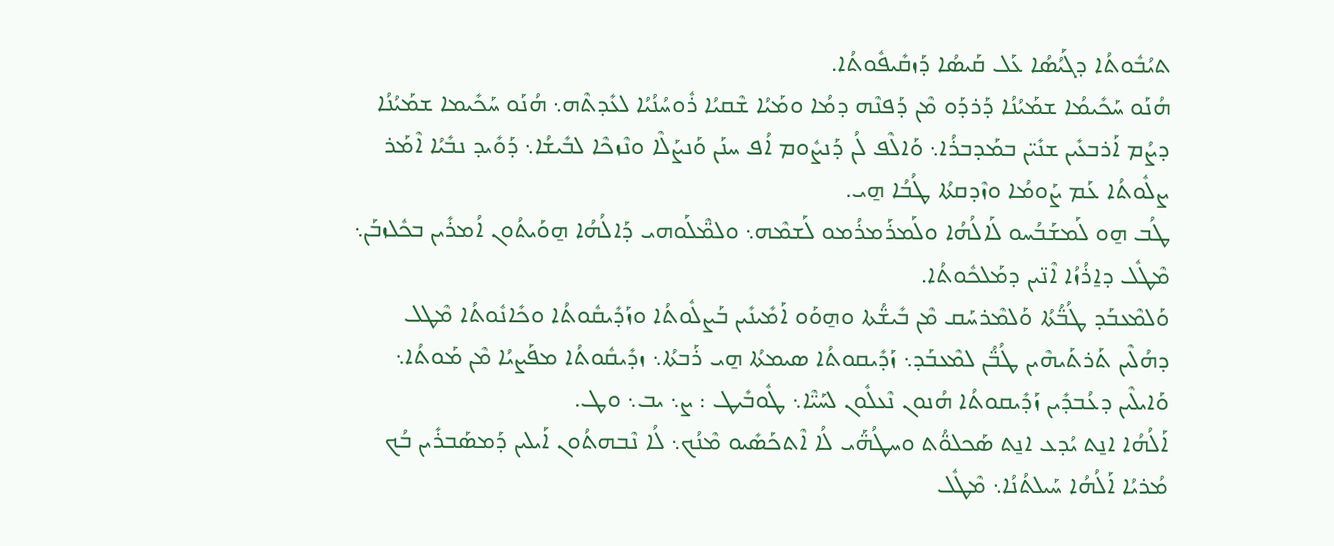ܬܝܳܒܽܘܬܳܐ ܕܓܰܝܳܣܳܐ ܥܰܠ ܩܰܝܣܳܐ ܕܰܙܩܺܝܦܽܘܬܳܐ.
ܗܳܢܰܘ ܚܰܟܺܝܡܳܐ ܫܡܰܝܳܢܳܐ ܕܰܪܕܰܘ ܡܶܢ ܕܰܦܢܶܗ ܕܡܳܐ ܘܡܰܝܳܐ ܫܶܩܝܳܐ ܪܽܘܚܳܢܳܝܳܐ ܠܥܺܕܬܶܗ܆ ܗܳܢܰܘ ܚܰܟܺܝܡܐ ܫܡܰܝܳܢܳܐ ܕܨܳܡ ܐܰܪܒܥܺܝܢ ܫܢܺܝ̈ܢ ܒܡܰܕܒܪܳܐ܆ ܘܰܐܠܶܦ ܠܳܢ ܕܰܢܨܽܘܡ ܐܳܦ ܚܢܰܢ ܘܰܢܨܰܠܶܐ ܘܢܶܙܟܶܐ ܠܒܺܝܫܳܐ܆ ܕܰܘܺܝܕ ܢܒܺܝܳܐ ܐܶܡܰܪ ܨܠܽܘܬܳܐ ܥܰܡ ܨܰܘܡܳܐ ܘܙܶܕܩܬܳܐ ܛܳܒܳܐ ܗ̱ܝ.
ܛܳܒ ܗ̱ܘ ܠܰܡܫܰܒܳܚܘ ܠܰܐܠܳܗܳܐ ܘܠܰܡܪܰܡܪܳܡܘ ܠܰܫܡܶܗ܆ ܘܠܡ̈ܶܠܰܘܗܝ ܕܰܐܠܳܗܳܐ ܗ̱ܘܰܝܬܳܘܢ ܐܳܡܪܺܝܢ ܒܟܽܠܙܒܰܢ܆ ܡܶܛܽܠ ܕܐ̱ܪܳܙܳܐ ܐܶܢ̈ܝܢ ܕܡܰܠܟܽܘܬܳܐ.
ܘܰܠܡܶܥܒܰܕ ܛܳܒ̈ܳܬܳܐ ܘܰܠܡܶܪܚܰܩ ܡܶܢ ܒܺܝܫ̈ܳܬܐ ܘܗ̱ܘܰܘ ܐܰܡܺܝܢܺܝܢ ܒܰܨܠܽܘܬܳܐ ܘܙܰܕܺܝܩܽܘܬܳܐ ܘܟܺܐܢܽܘܬܳܐ ܡܶܛܠ ܕܗܳܠܶܝܢ ܬܰܪܬܰܝܗܶܝܢ ܛܳܒ̈ܳܢ ܠܡܶܥܒܰܕ܆ ܙܰܕܺܝܩܘܬܳܐ ܣܝܡܬܳܐ ܗ̱ܝ ܪܰܒܬܳܐ܆ ܙܕܺܝܩܽܘܬܳܐ ܡܦܰܨܝܳܐ ܡܶܢ ܡܰܘܬܳܐ܆ ܘܰܐܝܠܶܝܢ ܕܥܳܒܕܺܝܢ ܙܰܕܺܝܩܘܬܳܐ ܗܳܢܘܢ ܢܶܥܠܽܘܢ ܠܚܰܝ̈ܶܐ܆ ܛܽܘܒܺܝܛ : ܨ܆ ܝܒ܆ ܘܛ.
ܐܰܠܳܗܳܐ ܐܢ̱ܬ ܝܳܕܥ ܐܢ̱ܬ ܣܰܟܠܘ̈ܳܬ ܘܚܛܳܗ̈ܰܝ ܠܳܐ ܐܶܬܟܰܣܺܝܘ ܡܶܢܳܟ܆ ܠܳܐ ܢܶܒܗܬܳܘܢ ܐܰܝܠܝܢ ܕܰܡܣܰܒܪܺܝܢ ܒܳܟ ܡܳܪܝܳܐ ܐܰܠܳܗܳܐ ܚܰܝܠܬܳܢܳܐ܆ ܡܶܛܽܠ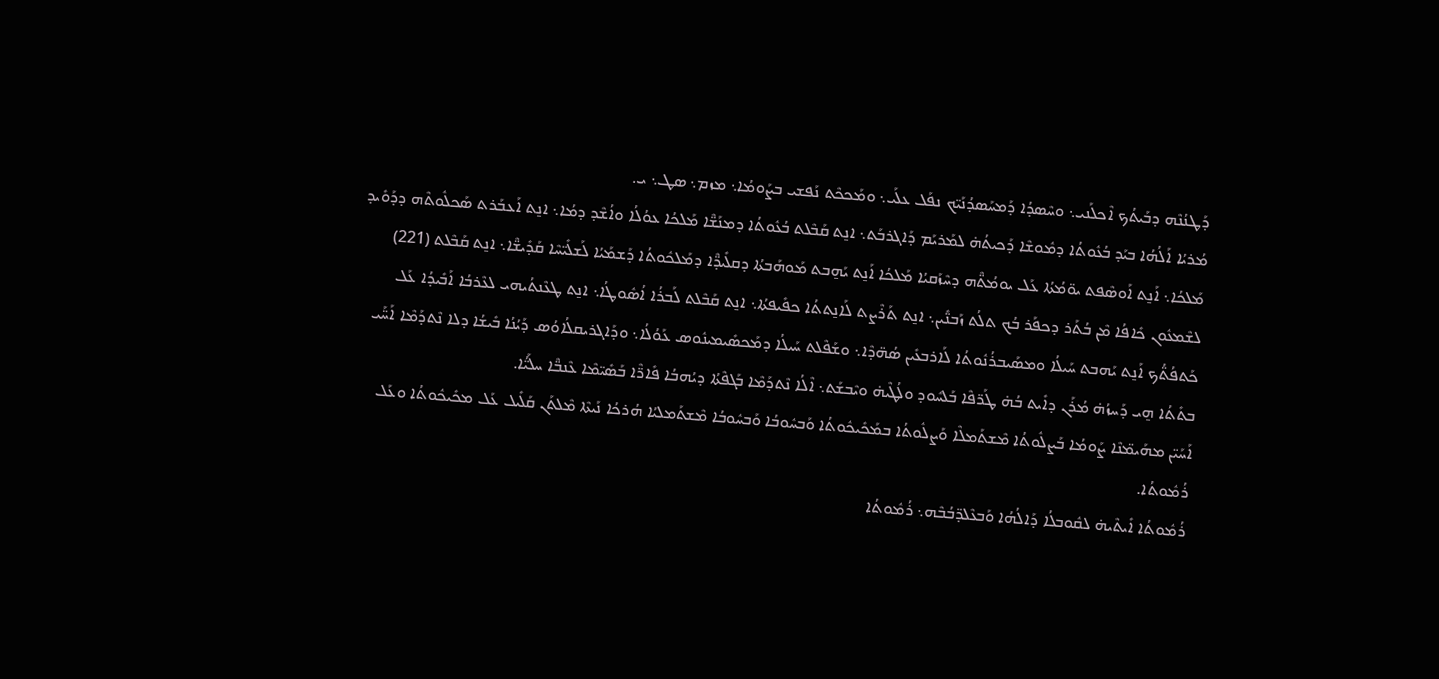ܕܰܛܢܳܢܶܗ ܕܒܰܝܬܳܟ ܐܶܟܠܰܢܝ܆ ܘܚܶܣܕܳܐ ܕܰܡܚܰܣܕܳܢܰܝ̈ܟ ܢܦܰܠ ܥܠܰܝ܆ ܘܡܰܟܟܶܬ ܢܰܦܫܝ ܒܨܰܘܡܳܐ܆ ܡܙܡ܆ ܣܛ܆ ܝ.
ܡܳܪܝܳܐ ܐܰܠܳܗܳܐ ܒܝܰܕ ܒܳܥܽܘܬܳܐ ܕܡܽܘܫܶܐ ܕܰܟܝܬܳܗ̇ ܠܡܰܪܝܰܡ ܕܰܐܓܪܒܰܬ܆ ܐܢ̱ܬ ܩܰܒܶܠܬ ܒܳܥܽܘܬܳܐ ܕܡܢܰܫ̈ܶܐ ܡܰܠܟܳܐ ܥܘܳܠܳܐ ܘܐܳܫܶܕ ܕܡܳܐ܆ ܐܢ̱ܬ ܐܰܥܒܰܪܬ ܣܰܟܠܽܘܬܶܗ ܕܕܰܘܺܝܕ ܡܰܠܟܳܐ܆ ܐܰܢ̱ܬ ܐܰܘܣܶܦܬ ܝܘ̈ܡܳܬܳܐ ܥܰܠ ܝܘܡܳܬ̈ܶܗ ܕܚܶܙܰܩܝܳܐ ܡܰܠܟܳܐ ܐܰܢ̱ܬ ܝܰܗ̱ܒܬ ܡܰܘܗܰܒܬܳܐ ܕܩܠܺܝܕ̈ܶܐ ܕܡܰܠܟܽܘܬܳܐ ܕܰܫܡܰܝܳܐ ܠܰܫܠܺܝ̈ܚܶܐ ܩܰܕܺܝܫ̈ܶܐ܆ ܐܢ̱ܬ ܩܰܒܶܠܬ (221) ܠܫܶܡܥܽܘܢ ܟܺܐܦܳܐ ܡܶܢ ܒܳܬܰܪ ܕܟܦܰܪ ܒܳܟ ܬܠܳܬ ܙܰܒܢ̈ܺܝܢ܆ ܐܢ̱ܬ ܬܰܪܶܨܬ ܠܰܐܢ̱ܬܬܳܐ ܟܦܺܝܦܬܳܐ܆ ܐܢ̱ܬ ܩܰܒܶܠܬ ܠܰܒܪܳܐ ܐܳܣܽܘܛܳܐ܆ ܐܢ̱ܬ ܛܥܶܢܬܳܝܗܝ ܠܥܶܪܒܳܐ ܐܰܒܺܝܕܳܐ ܥܰܠ ܟܰܬܦܳܬ̈ܳܟ ܐܰܢ̱ܬ ܝܰܗܒܬ ܚܰܝܠܳܐ ܘܡܣܰܝܒܪܳܢܽܘܬܳܐ ܠܰܐܪܒܥܺܝܢ ܣܳܗ̈ܕܶܐ܆ ܘܫܰܦܶܠܬ ܚܰܝܠܳܐ ܕܡܰܟܣܺܝܡܝܢܽܘܣ ܥܰܘܳܠܳܐ܆ ܘܕܰܐܓܪܝܩܠܳܐܘܳܣ ܕܰܝܳܢܳܐ ܒܺܝܫܳܐ ܕܠܐ ܢܶܬܕܰܡܶܐ ܐܰܚ̈ܰܝ ܒܬܺܬܳܐ ܗ̱ܝ ܕܰܚܙܳܗ̇ ܡܳܪܰܢ ܕܐܺܝܬ ܒܳܗ̇ ܛܰܪ̈ܦܶܐ ܒܰܠܚܽܘܕ ܘܠܳܛܶܝܗ̇ ܘܝܶܒܫܰܬ܆ ܐܶܠܳܐ ܢܶܬܕܰܡܶܐ ܒܰܓܦܶܬܳܐ ܕܝܳܗܒܳܐ ܦܺܐܪ̈ܶܐ ܒܰܣܺܝ̈ܡܶܐ ܥܶܢܒ̈ܶܐ ܚܠܰܝ̈ܳܐ.
ܐܰܚܰܝ̈ܢ ܡܗܰܝܡ̈ܢܶܐ ܨܰܘܡܳܐ ܒܰܨܠܽܘܬܳܐ ܡܶܫܬܰܡܠܶܐ ܘܰܨܠܽܘܬܳܐ ܒܡܰܟܺܝܟܽܘܬܳܐ ܘܰܒܚܽܘܒܳܐ ܘܰܒܚܽܘܒܳܐ ܡܶܫܬܰܡܠܝܳܐ ܗܳܪܟܳܐ ܢܰܝܬܶܐ ܡܶܠܬܰܢ ܩܰܠܺܝܠ ܥܰܠ ܡܟܺܝܟܽܘܬܳܐ ܘܥܰܠ ܪܳܡܽܘܬܳܐ.
ܪܳܡܽܘܬܳܐ ܐܺܝܬܶܝܗ̇ ܠܩܽܘܒܠܳܐ ܕܰܐܠܳܗܳܐ ܘܰܒܥܶܠܕ̈ܒܳܒܶܗ܆ ܪܳܡܽܘܬܳܐ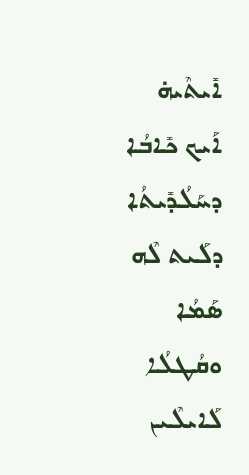ܐܺܝܬܶܝܗ̇ ܐܰܝܟ ܟܺܐܒܳܐ ܕܚܰܠܳܕܺܝܬܳܐ ܕܠܰܝܬ ܠܶܗ ܣܰܡܳܐ ܘܩܳܛܠܳܐ ܠܰܐܝܠܶܝܢ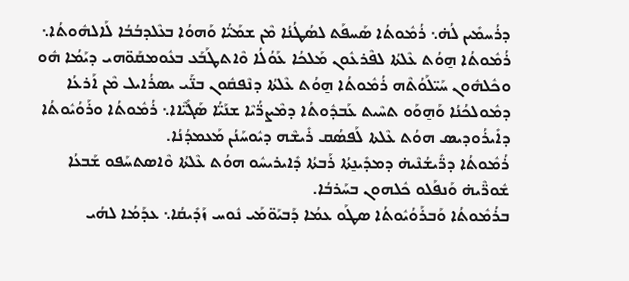ܕܪܳܚܡܺܝܢ ܠܳܗ̇܆ ܪܳܡܽܘܬܳܐ ܣܰܚܦܰܬ ܠܣܳܛܳܢܳܐ ܡܶܢ ܫܡܰܝ̈ܳܐ ܘܰܗܘܳܐ ܒܥܶܠܕܒܳܒܳܐ ܠܰܐܠܗܽܘܬܳܐ܆ ܪܳܡܽܘܬܳܐ ܗ̱ܘܳܬ ܥܶܠܬܳܐ ܠܦܶܪܥܽܘܢ ܡܰܠܟܳܐ ܥܰܘܳܠܳܐ ܘܶܐܬܛܰܒܰܥ ܒܥܽܘܡܩܰܘ̈ܗܝ ܕܝܰܡܳܐ ܗܽܘ ܘܟܽܠܗܽܘܢ ܚܰܝ̈ܠܰܘܳܬܶܗ ܪܳܡܽܘܬܳܐ ܗ̱ܘܳܬ ܥܶܠܬܳܐ ܕܢܶܦܩܽܘܢ ܒܢ̈ܰܝ ܝܣܪܳܐܝܠ ܡܶܢ ܐܰܪܥܳܐ ܕܡܽܘܠܟܳܢܳܐ ܘܰܗ̱ܘܰܘ ܬܚܶܝܬ ܥܰܒܕܽܘܬܳܐ ܕܡܶܨܪ̈ܳܝܶܐ ܫܢܰܝ̈ܳܐ ܣܰܓܺܝ̈ܶܐܐ܆ ܪܳܡܽܘܬܳܐ ܘܪܰܘܳܝܽܘܬܳܐ ܕܐܺܝܪܳܘܕܝܣ ܗܘܳܬ ܥܶܠܬܐ ܠܰܦܣܳܩ ܪܺܝܫܶܗ ܕܝܽܘܚܰܢܳܢ ܡܰܥܡܕܳܢܳܐ.
ܪܳܡܽܘܬܳܐ ܕܪ̈ܺܝܫܳܢܶܝܗ̇ ܕܡܕܺܝܢ̱ܬܳܐ ܪܰܒܬܳܐ ܕܺܐܝܪܝܚܽܘ ܗܘܳܬ ܥܶܠܬܳܐ ܘܶܐܣܬܚܰܦܘ ܫܰܒܥܳܐ ܫܽܘܪ̈ܶܝܗ̇ ܘܰܢܦܰܠܘ ܟܽܠܗܘܢ ܒܚܰܪܒܳܐ.
ܒܪܳܡܽܘܬܳܐ ܘܰܒܪܰܘܳܝܽܘܬܳܐ ܣܛܰܘ ܥܡܳܐ ܕܰܒܝܰܘ̈ܡܰܝ ܢܽܘܚ ܙܰܕܺܝܩܳܐ܆ ܥܕܰܡܳܐ ܠܗܳܝ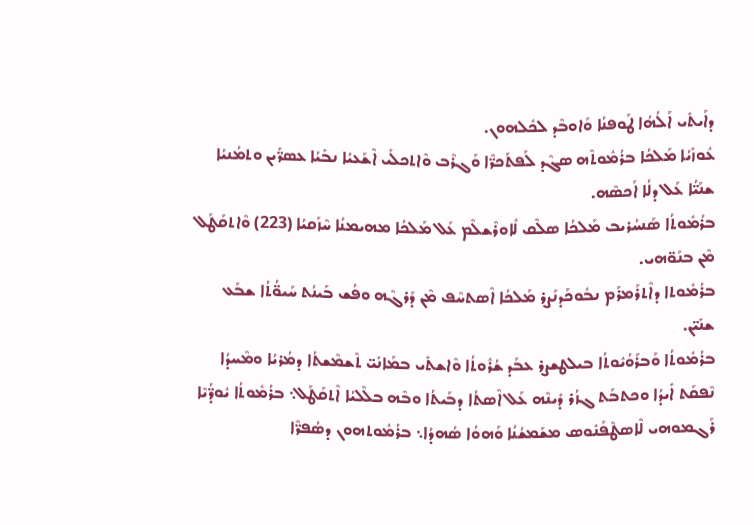ܕܐܰܝܬܺܝ ܐܰܠܳܗܳܐ ܛܰܘܦܢܳܐ ܘܰܐܘܒܶܕ ܠܟܽܠܗܘܢ.
ܥܽܘܙܺܝܳܐ ܡܰܠܟܳܐ ܒܪܳܡܽܘܬܶܗ ܣܓܶܕ ܠܰܦܬܰܟܪ̈ܶܐ ܘܰܓܪܶܒ ܘܶܐܬܟܠܺܝ ܐܶܫܰܥܝܳܐ ܢܒܺܝܳܐ ܥܣܪ̈ܺܝܢ ܘܬܡܳܢܝܳܐ ܫܢܰܝ̈ܳܐ ܥܰܠ ܕܠܳܐ ܐܰܟܣܶܗ.
ܒܪܳܡܽܘܬܳܐ ܣܰܢܚܳܪܝܒ ܡܰܠܟܳܐ ܣܠܶܩ ܠܽܐܘܪܶܫܠܶܡ ܥܰܠ ܡܰܠܟܳܐ ܡܗܝܡܢܳܐ ܚܶܙܰܩܝܳܐ (223) ܘܶܐܬܩܰܛܰܠ ܡܶܢ ܒܢܰܘ̈ܗܝ.
ܒܪܳܡܽܘܬܐ ܕܐܶܬܪܰܡܪܰܡ ܢܒܽܘܟܰܕܢܰܨܪ ܡܰܠܟܳܐ ܐܶܣܬܚܶܦ ܡܶܢ ܕܰܪܓܶܗ ܘܦܳܫ ܒܰܝܢܳܬ ܚܰܝܘ̈ܳܬܳܐ ܫܒܰܥ ܫܢܺܝ̈ܢ.
ܒܪܳܡܽܘܬܳܐ ܘܰܒܪܰܘܳܝܽܘܬܳܐ ܒܝܠܛܫܨܪ ܥܒܰܕ ܫܳܪܽܘܬܳܐ ܘܶܐܫܬܺܝ ܒܡܰܐܢܺܝ̈ ܬܶܫܡܶܫܬܳܐ ܕܡܳܪܝܳܐ ܘܡܶܚܕܳܐ ܢܶܦܩܰܬ ܐܺܝܕܳܐ ܘܟܬܒܰܬ ܓܙܳܪ ܕܺܝܢܶܗ ܥܰܠ ܐܶܣܬܳܐ ܕܒܰܝܬܳܐ ܘܒܶܗ ܒܠܶܠܝܳܐ ܐܶܬܩܰܛܰܠ܆ ܒܪܳܡܽܘܬܳܐ ܝܽܘܕ̈ܳܝܶܐ ܪܰܓܡܘܗܝ ܠܶܐܣܛܶܦܰܢܽܘܣ ܡܫܰܡܫܳܢܳܐ ܘܰܗܘܳܐ ܣܳܗܕܳܐ܆ ܒܪܳܡܽܘܬܗܘܢ ܕܣܳܦܪ̈ܶܐ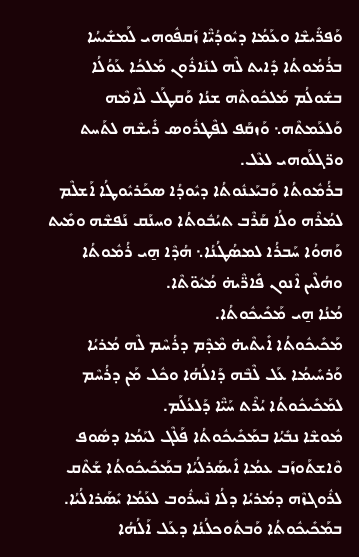ܘܰܦܪ̈ܺܝܫܶܐ ܘܥܰܡܳܐ ܕܝܽܘܕܳܝ̈ܶܐ ܙܰܩܦܽܘܗܝ ܠܰܡܫܺܝܚܳܐ ܒܪܳܡܳܘܬܳܐ ܕܺܐܝܬ ܠܶܗ ܠܢܺܐܪܽܘܢ ܡܰܠܟܳܐ ܥܰܘܳܠܳܐ ܒܫܽܘܠܳܡ ܡܰܠܟܽܘܬܶܗ ܫܢܳܐ ܘܰܩܛܰܠ ܠܶܐܡܶܗ ܘܰܠܥܰܡܬܶܗ܆ ܘܰܙܩܰܦ ܠܦܶܛܪܽܘܣ ܪܺܝܫܶܗ ܠܬܰܚܬ ܘܪ̈ܓܠܰܘܗܝ ܠܥܶܠ.
ܒܪܳܡܽܘܬܳܐ ܘܰܒܝܰܥܢܽܘܬܳܐ ܕܝܽܘܕܳܐ ܣܟܰܪܝܽܘܛܳܐ ܐܰܫܠܶܡ ܠܡܳܪܶܗ ܘܠܳܐ ܩܰܪܶܒ ܬܝܳܒܽܘܬܳܐ ܘܚܢܰܩ ܢܰܦܫܶܗ ܘܡܺܝܬ ܘܰܗܘܳܐ ܚܰܒܪܳܐ ܠܡܣܳܛܳܢܳܐ܆ ܗܳܕܶܐ ܗ̱ܝ ܪܳܡܽܘܬܳܐ ܘܗܳܠܶܝܢ ܐܶܢܘܢ ܦܺܐܪ̈ܶܝܗ̇ ܡܳܝܽܘ̈ܬܶܐ.
ܡܳܢܳܐ ܗ̱ܝ ܡܰܟܺܝܟܽܘܬܳܐ.
ܡܰܟܺܝܟܽܘܬܳܐ ܐܺܝܬܶܝܗ̇ ܡܶܕܶܡ ܕܪܳܚܶܡ ܠܶܗ ܡܳܪܝܳܐ ܘܰܪܚܺܝܡܳܐ ܥܰܠ ܠܶܒܶܗ ܕܰܐܠܳܗܳܐ ܘܟܽܠ ܡܰܢ ܕܪܳܚܶܡ ܠܡܰܟܺܝܟܽܘܬܳܐ ܝܳܪܶܬ ܚܰܝ̈ܶܐ ܕܰܠܥܳܠܰܡ.
ܡܽܘܫܶܐ ܢܒܺܝܳܐ ܒܡܰܟܺܝܟܽܘܬܳܐ ܦܰܠܶܓ ܠܝܰܡܳܐ ܕܣܽܘܦ ܘܶܐܫܬܰܘܙܰܒ ܥܡܳܐ ܐܺܝܣܰܪܠܳܝܳܐ ܒܡܰܟܺܝܟܽܘܬܳܐ ܫܰܬܶܩ ܠܪܽܘܓܙܶܗ ܕܡܳܪܝܳܐ ܕܠܳܐ ܢܶܚܪܽܘܒ ܠܥܰܡܳܐ ܝܺܣܰܪܐܠܳܝܳܐ.
ܒܡܰܟܺܝܟܽܘܬܳܐ ܘܰܒܬܽܘܟܠܳܢܳܐ ܕܥܰܠ ܐܰܠܳܗܳܐ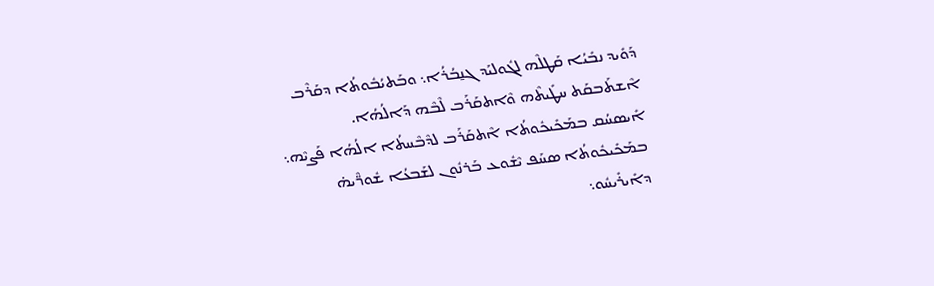ܕܰܘܺܝܕ ܢܒܺܝܳܐ ܩܰܛܠܶܗ ܠܓܽܘܠܝܰܕ ܓܢ̱ܒܳܪܳܐ܆ ܘܒܰܬܝܳܒܽܘܬܳܐ ܕܩܰܪܶܒ ܐܶܫܬܰܒܩܰܬ ܚܛܺܝܬܶܗ ܘܶܐܬܩܰܪܰܒ ܠܶܒܶܗ ܕܰܐܠܳܗܳܐ.
ܐܺܝܣܚܳܩ ܒܡܰܟܺܝܟܽܘܬܳܐ ܐܶܬܩܰܪܰܒ ܠܕܶܒܶܚܬܳܐ ܐܠܳܗܳܐ ܦܰܨܝܶܗ܆ ܒܡܰܟܺܝܟܽܘܬܳܐ ܣܚܰܦ ܝܶܫܽܘܥ ܒܰܪܢܽܘܢ ܠܫܰܒܥܳܐ ܫܽܘܪ̈ܶܝܗ̇ ܕܐܺܝܪܺܝܚܽܘ܆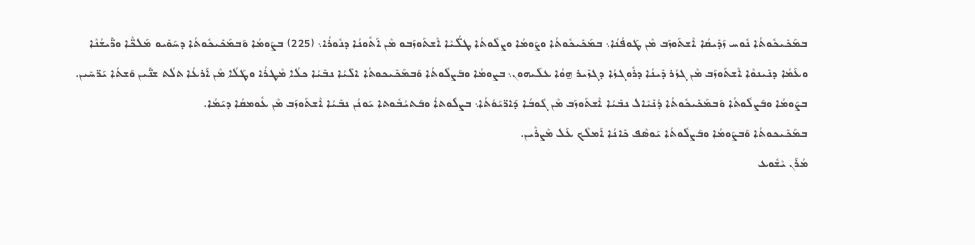ܒܡܰܟܺܝܟܽܘܬܳܐ ܢܽܘܚ ܙܰܕܺܝܩܳܐ ܐܶܫܬܰܘܙܰܒ ܡܶܢ ܛܰܘܦܳܢܳܐ܆ ܒܡܰܟܺܝܟܽܘܬܳܐ ܘܨܰܘܡܳܐ ܘܨܠܽܘܬܳܐ ܛܠ̈ܳܝܶܐ ܐܶܫܬܰܘܙܰܒܘ ܡܶܢ ܐܰܬܽܘܢܳܐ ܕܢܽܘܪܳܐ܆ (225) ܒܨܰܘܡܳܐ ܘܰܒܡܰܟܺܝܟܽܘܬܳܐ ܕܚܰܘܺܝܘ ܡܰܠܟ̈ܶܐ ܘܪ̈ܺܝܫܳܢܶܐ ܘܥܰܡܳܐ ܕܢܺܝܢܘܶܐ ܐܶܫܬܰܘܙܰܒ ܡܶܢ ܓܙܳܪ ܕܺܝܢܳܐ ܕܪܽܘܓܙܳܐ ܕܓܙܺܝܪ ܗ̱ܘܳܐ ܥܠܰܝܗܘܢ܆ ܒܨܘܡܳܐ ܘܒܰܨܠܽܘܬܳܐ ܘܰܒܡܰܟܺܝܟܘܬܳܐ ܐܠܺܝܳܐ ܢܒܺܝܳܐ ܟܠܳܐ ܡܶܛܪܳܐ ܘܛܰܠܳܐ ܡܶܢ ܐܰܪܥܳܐ ܬܠܳܬ ܫܢ̈ܺܝܢ ܘܰܫܬܳܐ ܝܰܪ̈ܚܺܝܢ.
ܒܨܰܘܡܳܐ ܘܒܰܨܠܽܘܬܳܐ ܘܰܒܡܰܟܺܝܟܽܘܬܳܐ ܕܳܢܺܝܶܐܠ ܢܒܺܝܳܐ ܐܶܫܬܰܘܙܰܒ ܡܶܢ ܓܽܘܒܳܐ ܕܰܐܪ̈ܝܰܘܳܬܳܐ܆ ܒܨܠܽܘܬܐܳ ܘܒܰܬܝܳܒܽܘܬܐ ܝܰܘܢܳܢ ܢܒܺܝܳܐ ܐܶܫܬܰܘܙܰܒ ܡܶܢ ܥܽܘܡܩܳܐ ܕܝܰܡܳܐ.
ܒܡܰܟܺܝܟܘܬܳܐ ܘܰܒܨܰܘܡܳܐ ܘܒܰܨܠܽܘܬܳܐ ܝܰܘܣܶܦ ܟܺܐܢܳܐ ܐܰܡܠܶܟ ܥܰܠ ܡܶܨܪܶܝܢ.
ܡܳܪܰܢ ܝܶܫܽܘܥ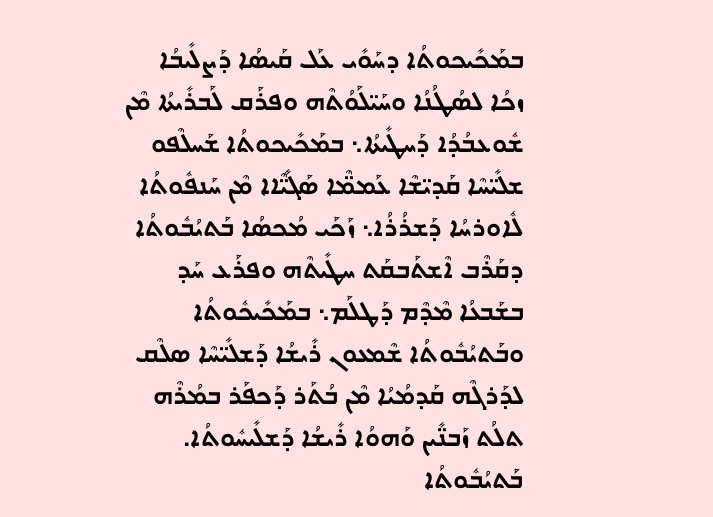ܒܡܰܟܺܝܟܘܬܳܐ ܕܚܰܘܺܝ ܥܰܠ ܩܰܝܣܳܐ ܕܰܨܠܺܝܒܳܐ ܙܟܳܐ ܠܣܳܛܳܢܳܐ ܘܚܰܝ̈ܠܰܘܳܬܶܗ ܘܦܪܰܩ ܠܰܒܪܺܝܬܳܐ ܡܶܢ ܫܽܘܥܒܳܕܳܐ ܕܰܚܛܺܝܬܳܐ܆ ܒܡܰܟܺܝܟܘܬܳܐ ܫܰܚܠܶܦܘ ܫܠܺܝ̈ܚܶܐ ܩܰܕܝ̈ܫܶܐ ܥܰܡܡ̈ܶܐ ܣܰܓܺܝ̈ܶܐܐ ܡܶܢ ܚܰܢܦܽܘܬܳܐ ܠܽܐܘܪܚܳܐ ܕܰܫܪܳܪܳܐ܆ ܙܰܟܰܝ ܡܳܟܣܳܐ ܒܰܬܝܳܒܽܘܬܳܐ ܕܩܰܪܶܒ ܐܶܫܬܰܒܩܰܬ ܚܛܺܝܬܶܗ ܘܦܪܰܥ ܚܰܕ ܒܫܰܒܥܳܐ ܡܶܕܶܡ ܕܰܛܠܰܡ܆ ܒܡܰܟܺܝܟܽܘܬܳܐ ܘܒܰܬܝܳܒܽܘܬܳܐ ܫܶܡܥܘܢ ܪܺܝܫܳܐ ܕܰܫܠܺܝ̈ܚܶܐ ܣܠܶܩ ܠܕܰܪܓܶܗ ܩܰܕܡܳܝܳܐ ܡܶܢ ܒܳܬܰܪ ܕܰܟܦܰܪ ܒܡܳܪܶܗ ܬܠܳܬ ܙܰܒܢ̈ܺܝܢ ܘܰܗܘܳܐ ܪܺܝܫܳܐ ܕܰܫܠܺܝܚܽܘܬܳܐ.
ܒܰܬܝܳܒܽܘܬܳܐ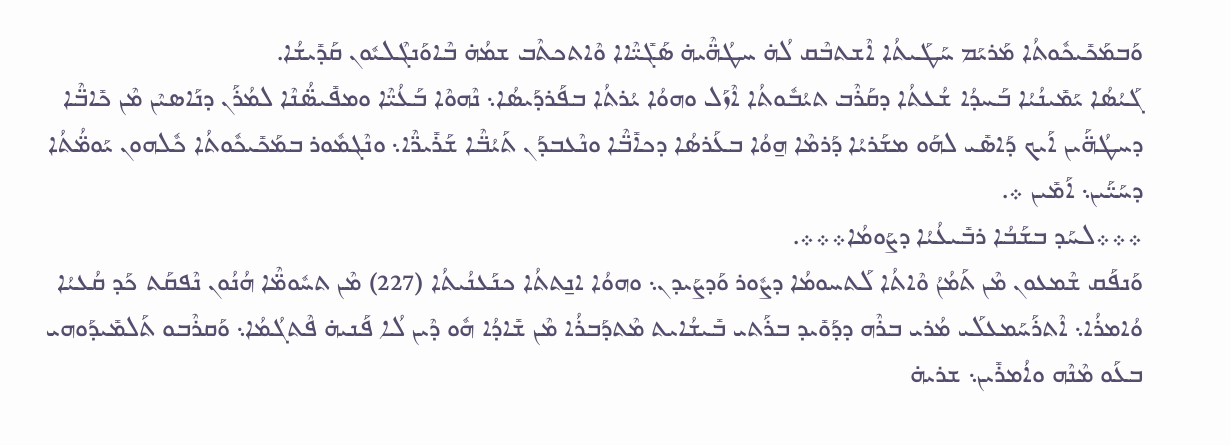ܘܰܒܡܰܟܺܝܟܽܘܬܳܐ ܡܰܪܝܰܡ ܚܰܛܰܝܬܳܐ ܐܶܫܬܒܶܩ ܠܳܗ̇ ܚܛܳܗ̈ܶܝܗ̇ ܣܰܓܺܝ̈ܶܐܐ ܘܶܐܬܟܬܶܒ ܫܡܳܗ̇ ܒܶܐܘܰܢܓܶܠܝܽܘܢ ܩܰܕܺܝܫܳܐ.
ܓܰܝܳܣܳܐ ܝܰܡܺܝܢܳܝܳܐ ܒܰܚܕܳܐ ܫܳܥܬܳܐ ܕܩܰܪܶܒ ܬܝܳܒܽܘܬܳܐ ܐܶܙܰܠ ܘܗܘܳܐ ܝܳܪܬܳܐ ܒܦܰܪܕܰܝܣܳܐ܆ ܢܶܗܘܶܐ ܒܰܥܳܝ̈ܶܐ ܘܡܦܺܝܣ̈ܳܢܶܐ ܠܡܳܪܰܢ ܕܢܰܐܣܝܶܢ ܡܶܢ ܟܺܐܒ̈ܶܐ ܕܚܛܳܗ̈ܰܝܢ ܐܰܝܟ ܕܰܐܣܺܝ ܠܗܰܘ ܡܫܰܪܝܳܐ ܕܰܪܡܶܐ ܗ̱ܘܳܐ ܒܥܰܪܣܳܐ ܕܟܐܺܒ̈ܶܐ ܘܢܶܥܒܕܰܢ ܬܰܝܳܒ̈ܶܐ ܫܰܪܺܝܪ̈ܶܐ܆ ܘܢܶܓܡܽܘܪ ܒܡܰܟܺܝܟܽܘܬܳܐ ܟܽܠܗܘܢ ܝܰܘܡ̈ܳܬܳܐ ܕܚܰܝ̈ܰܝܢ܆ ܐܰܡܺܝܢ ܀.
܀܀܀ܠܚܰܕ ܒܫܰܒܳܐ ܪܒܺܝܥܳܝܳܐ ܕܨܰܘܡܳܐ܀܀܀.
ܘܰܢܦܰܩ ܫܶܡܥܘܢ ܡܶܢ ܬܰܡܳܢܳ ܘܶܐܬܳܐ ܠܰܬܚܘܡܳܐ ܕܨܽܘܪ ܘܰܕܨܰܝܕܢ܆ ܘܗܘܳܐ ܐܢ̱ܬܬܳܐ ܟܢܰܥܢܳܝܬܳܐ (227) ܡܶܢ ܬܚܽܘܡ̈ܶܐ ܗܳܢܳܘܢ ܢܶܦܩܰܬ ܟܰܕ ܩܳܥܝܳܐ ܘܳܐܡܪܳܐ܆ ܐܶܬܪܰܚܰܡܥܠܰܝ ܡܳܪܝ ܒܪܶܗ ܕܕܰܘܺܝܕ ܒܪܰܬܝ ܒܺܝܫܳܐܝܬ ܡܶܬܕܰܒܪܳܐ ܡܶܢ ܫܺܐܕܳܐ ܗܽܘ ܕܶܝܢ ܠܳܐ ܦܰܢܝܗ̇ ܦܶܬܓܳܡܳܐ܆ ܘܰܩܪܶܒܘ ܬܰܠܡܺܝܕܰܘܗܝ ܒܥܰܘ ܡܶܢܶܗ ܘܐܳܡܪܺܝܢ܆ ܫܪܝܗ̇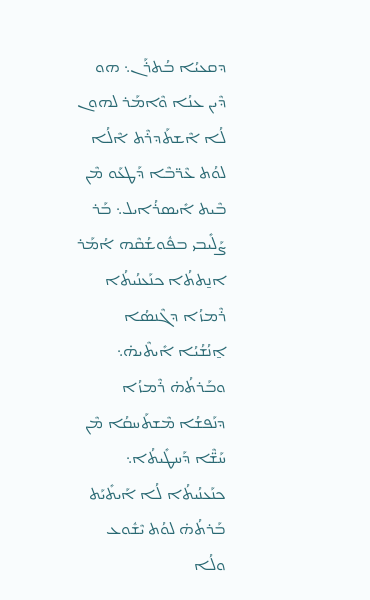ܕܩܥܝܳܐ ܒܳܬܪܰܢ܆ ܗܘ ܕܶܝܢ ܥܢܳܐ ܘܶܐܡܰܪ ܠܗܘܢ ܠܳܐ ܐܶܫܬܰܕܪܶܬ ܐܶܠܳܐ ܠܘܳܬ ܥܶܪ̈ܒܶܐ ܕܰܛܥܰܘ ܡܶܢ ܒܶܝܬ ܐܺܝܣܪܳܐܝܠ܆ ܒܰܪ ܨܰܠܺܝܒܝ ܒܦܽܘܫܳܩܶܗ ܐܳܡܰܪ ܐܢ̱ܬܬܳܐ ܟܢܰܥܢܳܝܬܳܐ ܪܶܡܙܳܐ ܕܓܶܢܣܳܐ ܐ̱ܢܳܫܳܝܳܐ ܐܺܝܬܶܝܗ̇܆ ܘܒܰܪܬܳܗ̇ ܪܶܡܙܳܐ ܕܢܰܦܫܳܐ ܡܶܫܬܰܚܩܳܐ ܡܶܢ ܚܰܫ̈ܶܐ ܕܰܚܛܺܝܬܳܐ܆ ܟܢܰܥܢܳܝܬܳܐ ܠܳܐ ܐܰܝܬܺܝܰܬ ܒܰܪܬܳܗ̇ ܠܘܳܬ ܝܶܫܽܘܥ ܘܠܳܐ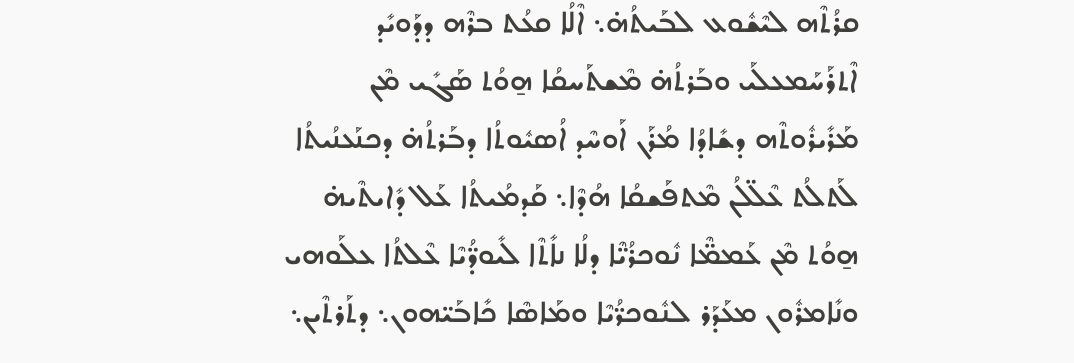ܩܪܳܬܶܗ ܠܝܶܫܽܘܥ ܠܒܰܝܬܳܗ̇܆ ܐܶܠܳܐ ܩܥܳܬ ܒܪܶܗ ܕܕܰܘܝܺܕ ܐܶܬܪܰܚܰܡܥܠܰܝ ܘܒܰܪܬܳܗ̇ ܡܶܫܬܰܚܩܳܐ ܗ̱ܘܳܬ ܣܰܓܺܝ ܡܶܢ ܡܰܪܺܝܪܽܘܬܶܗ ܕܫܺܐܕܳܐ ܡܳܪܰܢ ܐܰܘܚܶܕ ܐܳܣܝܽܘܬܳܐ ܕܒܰܪܬܳܗ̇ ܕܟܢܰܥܢܳܝܬܳܐ ܠܰܬܠܳܬ ܥܶܠ̈ܠܳܢ ܡܶܬܦܰܫܩܳܐ ܗܳܕܶܐ܆ ܩܰܕܡܳܝܬܳܐ ܥܰܠ ܕܺܐܝܬܶܝܗ̇ ܗ̱ܘܳܬ ܡܶܢ ܥܰܡܡ̈ܶܐ ܢܽܘܟܪܳܝ̈ܶܐ ܕܠܳܐ ܢܐܺܬܶܐ ܠܺܝܘܕ̈ܳܝܶܐ ܥܶܠܬܳܐ ܥܠܰܘܗܝ ܘܢܺܐܡܪܽܘܢ ܡܥܰܕܰܪ ܠܢܽܘܟܪ̈ܳܝܶܐ ܘܡܰܐܣܶܐ ܟܺܐܒܰܝ̈ܗܘܢ܆ ܕܬܰܪܬܶܝܢ܆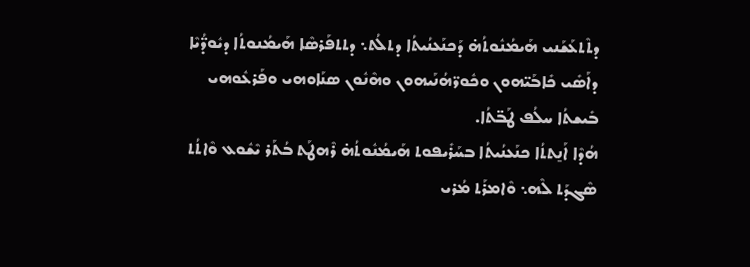ܕܬܶܬܥܰܫܰܢܝ ܗܰܝܡܳܢܽܘܬܳܗ̇ ܕܰܟܢܰܥܢܳܝܬܳܐ ܕܬܠܳܬ܆ ܕܬܬܦܰܪܣܶܐ ܗܰܝܡܳܢܘܬܳܐ ܕܝܽܘܕ̈ܳܝܶܐ ܕܐܰܣܺܝ ܟܺܐܒܰܝ̈ܗܘܢ ܘܟܽܘܪ̈ܗܳܢܰܝܗܘܢ ܘܗܶܢܽܘܢ ܣܢܰܐܘܗܝ ܘܦܰܪܥܽܘܗܝ ܒܺܝܫܬܳܐ ܚܠܳܦ ܛܰܒ̈ܬܳܐ.
ܗܳܕܶܐ ܐܰܢ̱ܬܬܳܐ ܟܢܰܥܢܳܝܬܳܐ ܒܚܰܪܺܝܦܘܬ ܗܰܝܡܳܢܽܘܬܳܗ̇ ܪܶܗܛܰܬ ܒܳܬܰܪ ܝܶܫܽܘܥ ܘܶܐܬܳܬ ܣܶܓܕܰܬ ܠܶܗ܆ ܘܶܐܡܪܰܬ ܡܳܪܝ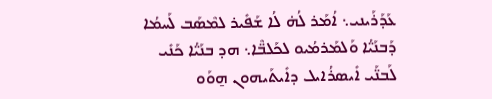ܥܰܕܰܪܰܝܢܝ܆ ܐܳܡܰܪ ܠܳܗ̇ ܠܳܐ ܫܰܦܺܝܪ ܠܡܶܣܰܒ ܠܰܚܡܳܐ ܕܰܒܢܰܝ̈ܳܐ ܘܰܠܡܰܪܡܳܝܘ ܠܟܰܠܒ̈ܶܐ܆ ܗܕ ܒܢܰܝ̈ܳܐ ܟܰܢܺܝ ܠܰܒܢ̈ܰܝ ܐܺܝܣܪܳܐܝܠ ܕܐܺܝܬܰܝܗܘܢ ܗ̱ܘܰܘ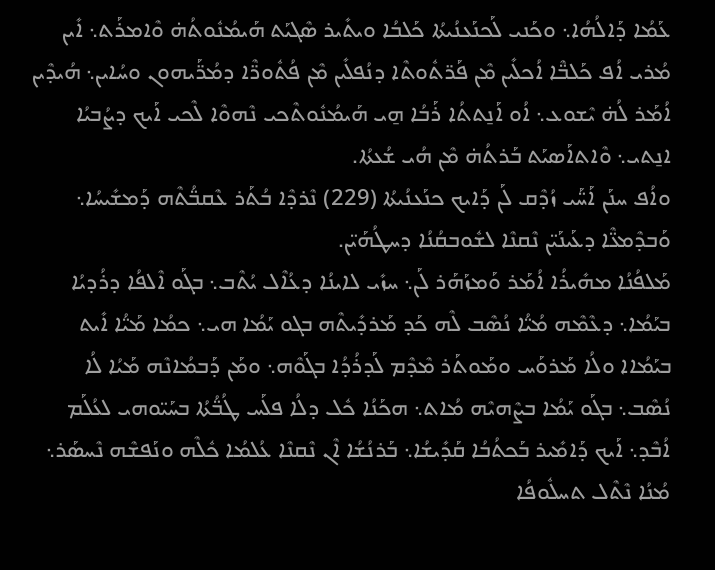ܥܰܡܳܐ ܕܰܐܠܳܗܳܐ܆ ܘܟܰܢܝ ܠܰܟܢܰܥܢܳܝܬܳܐ ܟܰܠܒܳܐ ܘܝܬܺܝܪ ܣܶܓܝܰܬ ܗܰܝܡܳܢܽܘܬܳܗ̇ ܘܶܐܡܪܰܬ܆ ܐܺܝܢ ܡܳܪܝ ܐܳܦ ܟܰܠܒ̈ܶܐ ܐܳܟܠܺܝܢ ܡܶܢ ܦܰܪ̈ܬܽܘܬܶܐ ܕܢܳܦܠܺܝܢ ܡܶܢ ܦܳܬܽܘܪ̈ܶܐ ܕܡܳܪ̈ܰܝܗܘܢ ܘܚܳܐܝܢ܆ ܗܳܝܕܶܝܢ ܐܳܡܰܪ ܠܳܗ̇ ܝܶܫܘܥ܆ ܐܳܘ ܐܰܢ̱ܬܬܳܐ ܪܰܒܳܐ ܗ̱ܝ ܗܰܝܡܳܢܽܘܬܶܟܝ ܢܶܗܘܶܐ ܠܶܟܝ ܐܰܝܟ ܕܨܳܒܝܳܐ ܐܢ̱ܬܝ܆ ܘܶܐܬܐܰܣܝܰܬ ܒܰܪܬܳܗ̇ ܡܶܢ ܗܳܝ ܫܳܥܬܳܐ.
ܘܐܳܦ ܚܢܰܢ ܐܰܚ̈ܰܝ ܙܳܕܶܩ ܠܰܢ ܕܰܐܝܟ ܟܢܰܥܢܳܝܬܳܐ (229) ܢܶܪܕܶܐ ܒܳܬܰܪ ܥܶܩܒ̈ܳܬܶܗ ܕܰܡܫܺܝܚܳܐ܆ ܘܰܒܕܶܡܥ̈ܶܐ ܕܥܰܝܢܰܝ̈ܢ ܢܶܩܢܶܐ ܠܫܽܘܒܩܳܢܳܐ ܕܚܛܳܗܰܝ̈ܢ.
ܡܰܠܦܳܢܳܐ ܡܗܺܝܪܳܐ ܐܳܡܰܪ ܘܰܡܙܰܗܰܪ ܠܰܢ܆ ܚܙܺܝ ܠܐܝܢܳܐ ܕܥܳܐܶܠ ܝܳܬܶܒ܆ ܒܓܰܘ ܐܶܠܦܳܐ ܕܪܳܕܝܳܐ ܒܝܰܡܳܐ܆ ܕܥܶܡܶܗ ܡܳܝ̈ܳܐ ܢܳܣܶܒ ܠܶܗ ܟܰܕ ܡܰܪܕܺܝܬܶܗ ܒܓܘ ܝܰܡܳܐ ܗܝ܆ ܟܡܳܐ ܡܰܝ̈ܳܐ ܐܺܝܬ ܒܝܰܡܳܐܐ ܘܠܳܐ ܡܰܪܘܰܚ ܘܡܰܘܬܰܪ ܡܶܕܶܡ ܠܰܕܪܳܕܳܐ ܒܓܰܘܶܗ܆ ܘܡܰܢ ܕܰܒܡܳܐܢܶܗ ܡܰܝܳܐ ܠܳܐ ܢܳܣܶܒ܆ ܒܓܰܘ ܝܰܡܳܐ ܒܨܶܗܝܶܗ ܡܳܐܬ܆ ܗܟܰܢܳܐ ܟܽܠ ܕܠܳܐ ܦܠܰܚ ܛܳܒ̈ܳܬܳܐ ܒܚܰܝ̈ܘܗܝ ܠܥܳܠܰܡ ܐܳܒܶܕ܆ ܐܰܝܟ ܕܰܐܡܺܝܪ ܒܰܟܬܳܒܳܐ ܩܰܕܺܝܫܳܐ܆ ܒܰܪܢܳܫܳܐ ܐܶܢ ܢܶܩܢܶܐ ܥܳܠܡܳܐ ܟܽܠܶܗ ܘܢܰܦܫܶܗ ܢܶܚܣܰܪ܆ ܡܳܢܳܐ ܢܶܬܶܠ ܬܚܠܽܘܦܳܐ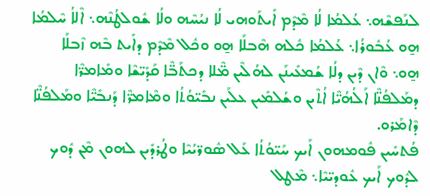ܠܢܰܦܫܶܗ܆ ܥܳܠܡܳܐ ܠܳܐ ܡܶܕܶܡ ܐܺܝܬܰܘܗܝ ܠܳܐ ܢܝܳܚܶܗ ܘܠܳܐ ܫܽܘܠܛܳܢܶܗ܆ ܐܶܠܐܳ ܚܶܠܡܳܐ ܗ̱ܘ ܥܳܒܽܘܪܳܐ܆ ܥܳܠܡܳܐ ܟܽܠܗ ܗܶܒܠܰܐ ܗ̱ܘ ܘܟܽܠ ܡܶܕܶܡ ܕܐܺܝܬ ܒܶܗ ܙܶܒܠܰܐ ܗ̱ܘ܆ ܘܶܐܢ ܕܶܝܢ ܕܠܳܐ ܫܳܡܥܺܝܢܰܢ ܠܗܳܠܶܝܢ ܡ̈ܶܠܐ ܕܟܬܰܒ̈ܶܐ ܩܰܕܺܝ̈ܫܶܐ ܘܡܺܐܡܪ̈ܶܐ ܕܡܰܠܦܳܢ̈ܶܐ ܐܰܠܳܗܳܝ̈ܶܐ ܐܳܬܶܝܢ ܘܫܳܠܡܺܝܢ ܥܠܰܝܢ ܢܒܺܝ̈ܘܳܬܳܐ ܘܡܶܐܡܪ̈ܶܐ ܕܰܢܒܺܝ̈ܶܐ ܘܡܰܠܦܳܢ̈ܶܐ ܕܶܐܡܰܪܘ.
ܦܳܬܚܺܝܢ ܦܽܘܡܗܘܢ ܐܰܝܟ ܚܰܝ̈ܘܳܬܳܐ ܥܰܠ ܣܽܘܪ̈ܝܳܝܶܐ ܘܛܳܪܕܺܝܢ ܠܗܘܢ ܡܶܢ ܕܽܘܟ ܠܕܽܘܟ ܐܰܝܟ ܥܽܘܕܝ̈ܝܶܐ܆ ܡܶܛܠ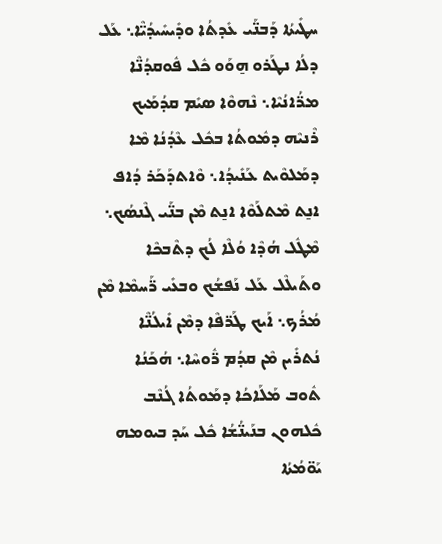ܚܛܺܝܬܳܐ ܕܰܒܢ̈ܰܝ ܥܺܕܬܳܐ ܘܕܺܝܚܺܝܕܳܝ̈ܶܐ܆ ܥܰܠ ܕܠܳܐ ܢܛܰܪܘ ܗ̱ܘܰܘ ܟܽܠ ܦܽܘܩܕܳܢ̈ܶܐ ܡܪ̈ܳܐܢܳܝܶܐ܆ ܢܶܗܘܶܐ ܣܝܺܡ ܩܕܳܡܰܝܟ ܪܶܢܝܶܗ ܕܡܽܘܬܳܐ ܒܟܽܠ ܥܶܕܳܢܳܐ ܡܶܐ ܕܡܰܠܘܶܝܬ ܥܰܢܺܝܕܳܐ܆ ܘܶܐܬܕܰܟܰܪ ܕܳܐܦ ܐܢ̱ܬ ܡܶܬܠܰܘܶܐ ܐܢ̱ܬ ܡܶܢ ܒܢ̈ܰܝ ܓܶܢܣܳܟ܆ ܡܶܛܽܠ ܗܳܕܶܐ ܘܳܠܶܐ ܠܳܟ ܕܬܶܒܟܶܐ ܘܬܰܝܠܶܠ ܥܰܠ ܢܰܦܫܳܟ ܘܒܥܺܝ ܪ̈ܰܚܡܶܐ ܡܶܢ ܡܳܪܳܟ܆ ܐܰܝܟ ܛܰܪ̈ܦܶܐ ܕܡܶܢ ܐܺܝܠܳܢ̈ܶܐ ܢܳܬܪܺܝܢ ܡܶܢ ܩܕܳܡ ܪ̈ܽܘܚܶܐ܆ ܗܳܟܰܢܳܐ ܬܽܘܒ ܡܰܠܰܐܟܳܐ ܕܡܰܘܬܳܐ ܓܳܢܶܒ ܟܽܠܗܘܢ ܒܢܰܝܢ̈ܳܫܳܐ ܟܽܠ ܚܰܕ ܒܝܘܡܗ ܝܰܘ̈ܡܳܬܳܐ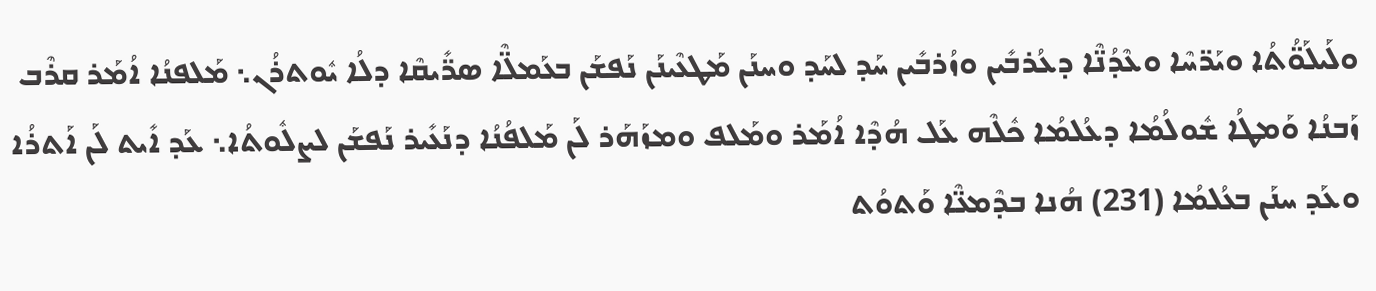ܘܠܰܝܠܰܘ̈ܳܬܳܐ ܘܝܰܪ̈ܚܶܐ ܘܥܶܕܳܢ̈ܶܐ ܕܥܳܪܒܺܝܢ ܘܙܳܪܒܺܝܢ ܚܰܕ ܠܚܰܕ ܘܚܢܰܢ ܡܰܛܥܶܝܢܰܢ ܢܰܦܫܰܢ ܒܥܰܡܠ̈ܶܐ ܣܪ̈ܺܝܩܶܐ ܕܠܳܐ ܝܽܘܬܪܳܢ܆ ܡܰܠܦܢܳܐ ܐܳܡܰܪ ܩܪܶܒ ܙܰܒܢܳܐ ܘܰܡܛܳܐ ܫܽܘܠܳܡܳܐ ܕܥܳܠܡܳܐ ܟܽܠܶܗ ܥܰܠ ܗܳܕܶܐ ܐܳܡܰܪ ܘܡܰܠܦ ܘܡܙܰܗܰܪ ܠܰܢ ܡܰܠܦܳܢܳܐ ܕܢܰܥܺܝܪ ܢܰܦܫܰܢ ܠܨܠܽܘܬܳܐ܆ ܥܰܕ ܐܺܝܬ ܠܰܢ ܐܰܬܪܳܐ ܘܥܰܕ ܚܢܰܢ ܒܥܳܠܡܳܐ (231) ܗܳܢܐ ܒܕܶܡܥ̈ܶܐ ܘܰܬܘܳܬ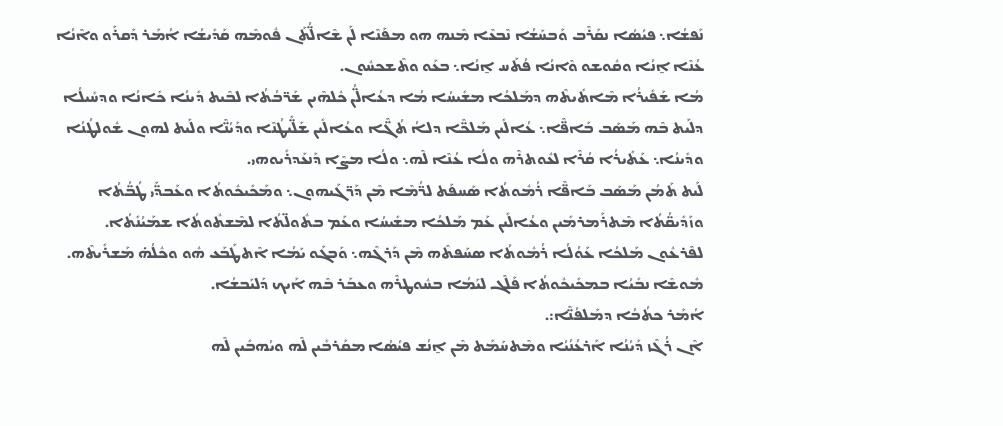ܢܰܦܫܳܐ܆ ܦܝܳܣܳܐ ܢܩܰܪܶܒ ܘܰܒܚܰܫܳܐ ܢܶܒܥܶܐ ܡܶܢܗ ܗܘ ܡܦܰܢܶܐ ܠܰܢ ܫܶܐܠ̈ܳܬܰܢ ܦܽܘܡܶܗ ܩܰܕܺܝܫܳܐ ܐܳܡܰܪ ܕܰܩܪܰܘ ܘܐܶܢܳܐ ܥܳܢܶܐ ܐ̱ܢܳܐ ܘܩܽܘܫܘ ܘܶܐܢܳܐ ܦܳܬܰܚ ܐ̱ܢܳܐ܆ ܒܥܰܘ ܘܬܶܫܟܚܽܘܢ.
ܡܳܐ ܫܰܦܺܝܪܳܐ ܡܶܐܬܺܝܬܶܗ ܕܡܰܠܟܳܐ ܡܫܺܝܚܳܐ ܡܳܐ ܕܥܳܐܠ̈ܳܢ ܟܽܠܗܶܝܢ ܫܰܪ̈ܒܳܬܳܐ ܠܒܶܝܬ ܕܺܝܢܳܐ ܟܺܐܢܳܐ ܘܕܚܺܝܠܳܐ ܕܠܰܝܬ ܒܶܗ ܡܰܣܰܒ ܒܰܐܦ̈ܶܐ܆ ܥܳܐܠܺܝܢ ܡܰܠܟ̈ܶܐ ܕܠܐܳ ܬܳܓ̈ܶܐ ܘܥܳܐܠܺܝܢ ܫܰܠ̈ܺܝܛܳܢܶܐ ܘܕܰܝܳܢ̈ܶܐ ܘܠܰܝܬ ܠܗܘܢ ܫܽܘܠܛܳܢܳܐ ܘܕܺܝܢܳܐ܆ ܥܰܬܺܝܪܳܐ ܩܳܪܶܐ ܠܥܽܘܬܪܶܗ ܘܠܳܐ ܥܳܢܶܐ ܠܶܗ܆ ܘܠܳܐ ܡܨܶܐ ܕܰܢܥܰܕܪܺܝܘܗܝ.
ܠܰܝܬ ܬܰܡܳܢ ܡܰܣܰܒ ܒܰܐܦ̈ܶܐ ܪܳܡܽܘܬܳܐ ܣܰܚܦܰܬ ܠܪ̈ܳܡܶܐ ܡܶܢ ܕܰܪ̈ܓܰܝܗܘܢ܆ ܘܡܰܟܺܝܟܽܘܬܳܐ ܘܥܰܒܕ̈ܰܝ ܛܳܒ̈ܳܬܳܐ ܘܙܰܕܺܝܩ̈ܳܬܳܐ ܡܶܬܪܰܡܪܡܺܝܢ ܘܥܳܐܠܺܝܢ ܥܰܡ ܡܰܠܟܳܐ ܡܫܺܝܚܳܐ ܘܥܰܡ ܒܬܽܘܠ̈ܬܳܐ ܠܡܶܫܬܽܘܬܳܐ ܫܡܰܝܳܢܺܬܳܐ.
ܠܦܶܪܥܽܘܢ ܡܰܠܟܳܐ ܥܰܘܳܠܳܐ ܪܳܡܽܘܬܳܐ ܣܚܰܦܬܶܗ ܡܶܢ ܕܰܪܓܶܗ܆ ܘܰܒܓܰܘ ܝܰܡܳܐ ܐܶܬܛܰܒܰܥ ܗܽܘ ܘܟܽܠܳܗ̇ ܡܰܫܪܺܝܬܶܗ.
ܡܽܘܫܶܐ ܢܒܺܝܳܐ ܒܡܟܺܝܟܽܘܬܳܐ ܦܰܠܶܓ ܠܝܰܡܳܐ ܒܚܽܘܛܪܶܗ ܘܥܒܰܪ ܒܶܗ ܐܰܝܟ ܕܰܠܝܰܒܫܳܐ.
ܐܳܡܰܪ ܟܬܳܒܳܐ ܕܡܰܠܦܳܢ̈ܶܐ:.
ܐܶܢ ܪܳܓܶܙ ܕܰܝܳܢܳܐ ܐܰܪܥܳܢܳܝܳܐ ܘܡܶܬܚܰܡܰܬ ܡܶܢ ܐ̱ܢܳܫ ܦܝܳܣܳܐ ܡܩܰܪܒܺܝܢ ܠܶܗ ܘܝܳܗܒܺܝܢ ܠܶܗ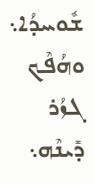ܫܽܘܚܕܳܐ܆ ܘܗܳܦܶܟ ܓܙܳܪ ܕܺܝܢܶܗ܆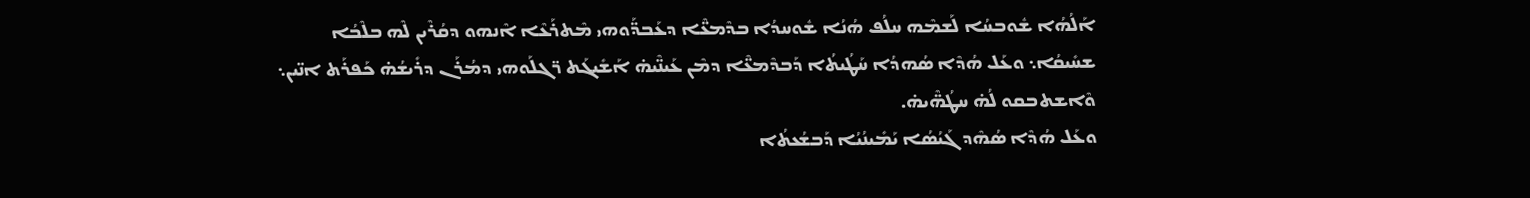ܐܰܠܳܗܳܐ ܫܽܘܒܚܳܐ ܠܰܫܡܶܗ ܚܠܳܦ ܗܳܢܳܐ ܫܽܘܚܕܳܐ ܒܕܶܡܥ̈ܶܐ ܕܥܰܒܕ̈ܰܘܗܝ ܡܶܬܪܰܥܶܐ ܐܶܢܗܘ ܕܩܳܪܶܝܢ ܠܶܗ ܒܠܶܒܳܐ ܫܚܺܝܩܳܐ܆ ܘܥܰܠ ܗܳܕܶܐ ܣܳܗܕܳܐ ܚܰܛܳܝܬܳܐ ܕܰܒܕܶܡܥ̈ܶܐ ܕܡܶܢ ܥܰܝܢ̈ܶܝܗ̇ ܐܰܫܺܝܓܰܬ ܪ̈ܓܠܰܘܗܝ ܕܡܳܪܰܢ ܕܪܺܝܫܳܗ̇ ܟܰܦܪܰܬ ܐܢ̈ܝܢ܆ ܘܶܐܫܬܒܩܘ ܠܳܗ̇ ܚܛܳܗ̈ܶܝܗ̇.
ܘܥܰܠ ܗܳܕܶܐ ܣܳܗܶܕ ܓܰܝܳܣܳܐ ܝܰܡܺܝܢܳܝܳܐ ܕܰܒܫܳܥܬܳܐ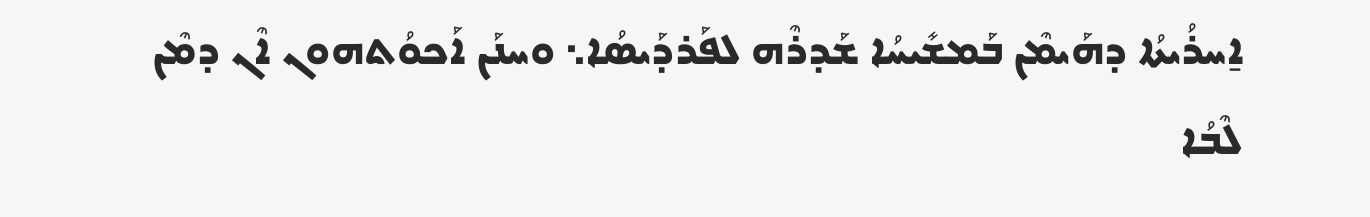ܐ̱ܚܪܳܝܬܳܐ ܕܗܰܝܡܶܢ ܒܰܡܫܺܝܚܳܐ ܫܰܕܪܶܗ ܠܦܰܪܕܰܝܣܳܐ܆ ܘܚܢܰܢ ܐܰܟܘܳܬܗܘܢ ܐܶܢ ܕܡܶܢ ܠܶܒܳܐ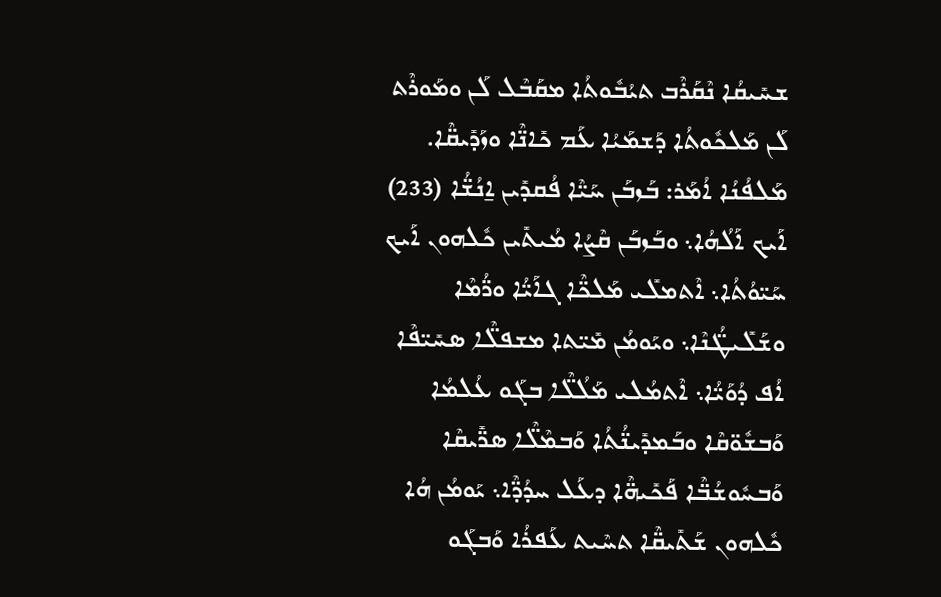ܫܚܺܝܩܳܐ ܢܶܩܰܪܶܒ ܬܝܳܒܽܘܬܳܐ ܡܩܰܒܶܠ ܠܰܢ ܘܡܰܘܪܶܬ ܠܰܢ ܡܰܠܟܽܘܬܳܐ ܕܰܫܡܰܝܳܐ ܥܰܡ ܟܺܐܢ̈ܶܐ ܘܙܰܕܺܝܩ̈ܶܐ.
ܡܰܠܦܳܢܳܐ ܐܳܡܰܪ: ܒܰܙܒܰܢ ܚܰܝ̈ܶܐ ܦܳܩܕܺܝܢ ܐ̱ܢܳܫ̈ܳܐ (233) ܐܰܝܟ ܐܰܠܳܗܳܐ܆ ܘܒܰܙܒܰܢ ܩܶܨܳܐ ܡܳܝܬܺܝܢ ܟܽܠܗܘܢ ܐܰܝܟ ܚܰܝ̈ܘܳܬܳܐ܆ ܐܶܬܡܠܺܝ ܡܰܠܟ̈ܶܐ ܓܐܰܝ̈ܳܐ ܘܪ̈ܳܡܶܐ ܘܫܰܠܺܝܛ̈ܳܢܶܐ܆ ܘܝܰܘܡܳܢ ܡܺܝ̈ܬܐ ܡܫܦܠ̈ܶܐ ܣܚܺܝ̈ܦܶܐ ܐܳܦ ܕܳܘܰܝ̈ܳܐ܆ ܐܶܬܡܳܠܝ ܡܰܠܳܠ̈ܶܐ ܒܓܰܘ ܥܳܠܡܳܐ ܘܰܒܫܽܘ̈ܩܶܐ ܘܒܰܡܕܺܝܢ̈ܳܬܳܐ ܘܰܒܡܶܠ̈ܶܐ ܣܪ̈ܺܝܩܶܐ ܘܰܒܚܽܘܫܳܒ̈ܶܐ ܦܰܟܺܝܗ̈ܶܐ ܕܥܰܠ ܚܕܳܕ̈ܶܐ܆ ܝܰܘܡܳܢ ܗܳܐ ܟܽܠܗܘܢ ܫܰܬܺܝܩ̈ܶܐ ܬܚܶܝܬ ܥܰܦܪܳܐ ܘܰܒܓܰܘ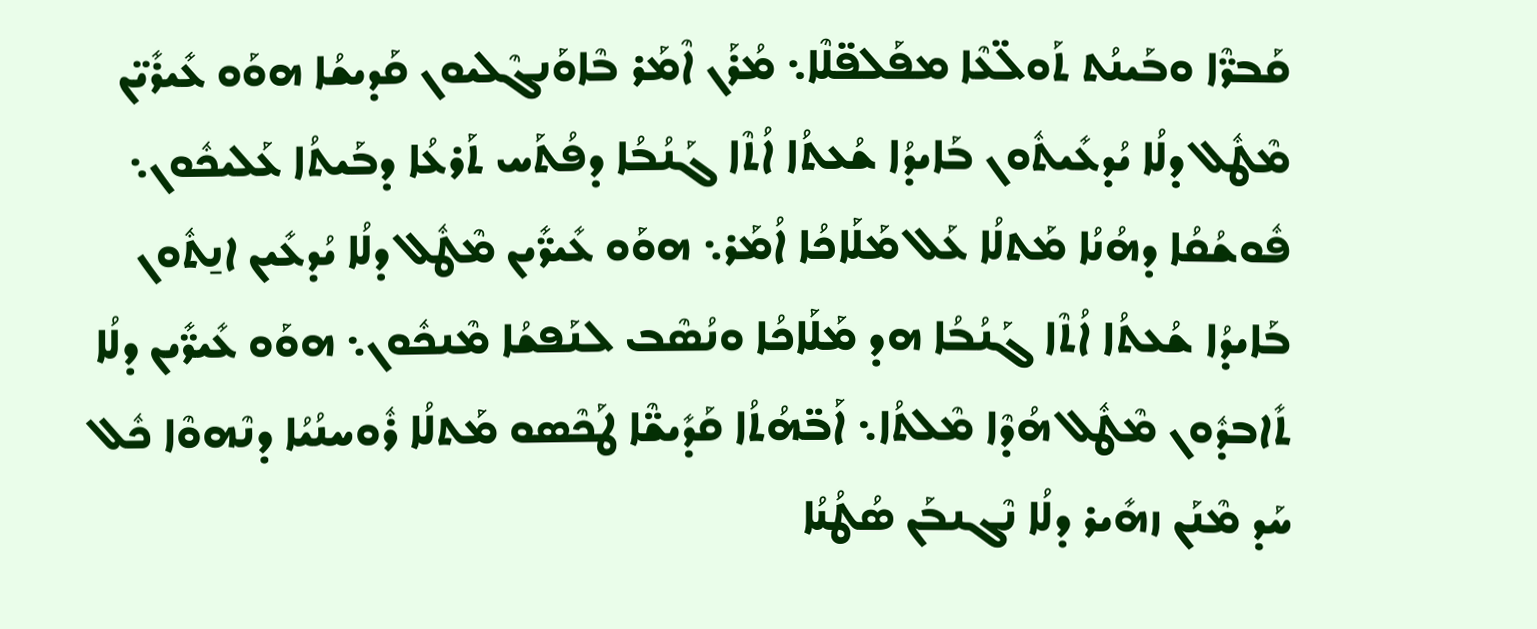ܩܰܒܪ̈ܶܐ ܘܒܰܝܢܳܬ ܬܰܘܠ̈ܥܶܐ ܡܦܰܠܦ̈ܠܶܐ܆ ܡܳܪܰܢ ܐܶܡܰܪ ܒܶܐܘܰܢܓܶܠܝܘܢ ܩܰܕܝܫܳܐ ܗܘܰܘ ܥܺܝܪܺܝ̈ܢ ܡܶܛܽܠ ܕܠܳܐ ܝܳܕܥܺܝܬܽܘܢ ܒܰܐܝܕܳܐ ܫܳܥܬܳܐ ܐܳܬܶܐ ܓܰܢܳܒܳܐ ܕܦܳܬܰܚ ܬܰܪܥܳܐ ܕܒܰܝܬܳܐ ܥܰܠܝܟܽܘܢ܆ ܦܽܘܫܳܩܳܐ ܕܗܳܢܳܐ ܡܰܬܠܳܐ ܥܰܠ ܡܰܠܰܐܟܳܐ ܐܳܡܰܪ܆ ܗܘܰܘ ܥܺܝܪ̈ܺܝܢ ܡܶܛܽܠ ܕܠܳܐ ܝܳܕܥܺܝܢ ܐܢ̱ܬܽܘܢ ܒܰܐܝܕܳܐ ܫܳܥܬܳܐ ܐܳܬܶܐ ܓܰܢܳܒܳܐ ܗܕ ܡܰܠܰܐܟܳܐ ܘܢܳܣܶܒ ܠܢܰܦܫܳܐ ܡܶܢܟܽܘܢ܆ ܗܘܰܘ ܥܺܝܪ̈ܺܝܢ ܕܠܳܐ ܬܺܐܒܕܽܘܢ ܡܶܛܽܠ ܗܳܕܶܐ ܡܶܠܬܳܐ܆ ܐܰܒ̈ܗܳܬܳܐ ܩܰܕܺܝܫ̈ܶܐ ܛܰܟܶܣܘ ܡܰܬܠܳܐ ܪܽܘܚܢܳܝܳܐ ܕܢܶܗܘܶܐ ܟܽܠ ܚܰܕ ܡܶܢܰܢ ܙܗܺܝܪ ܕܠܳܐ ܢܶܓܢܒܰܢ ܣܳܛܳܢܳܐ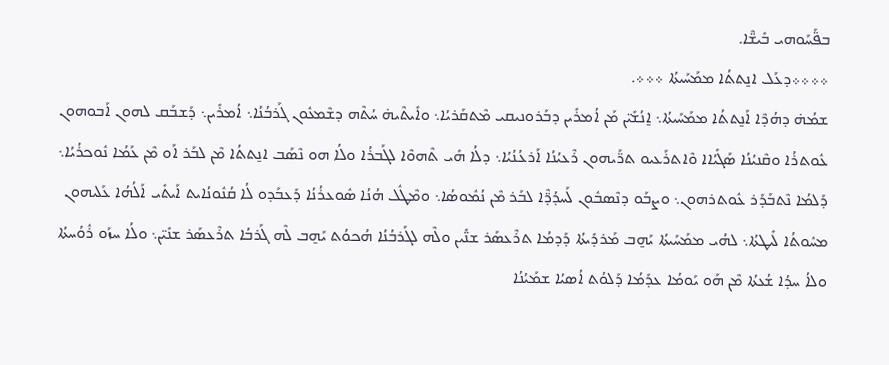ܒܦ̈ܰܚܰܘܗܝ ܒܺܝܫ̈ܶܐ.
܀܀܀܀ܕܥܰܠ ܐܢ̱ܬܬܳܐ ܡܡܰܚܰܝܬܳܐ ܀܀܀.
ܫܡܳܗ̇ ܕܗܳܕܶܐ ܐܰܢ̱ܬܬܳܐ ܡܡܰܚܰܝܬܳܐ܆ ܐ̱ܢܳܫܺܝ̈ܢ ܡܰܢ ܐܳܡܪܺܝܢ ܕܒܰܪܘܢܝܩܝ ܡܶܬܩܰܪܝܳܐ܆ ܘܐܺܝܬܶܝܗ̇ ܚܳܬܶܗ ܕܫܶܡܥܽܘܢ ܓܰܪܒܳܢܳܐ܆ ܐܳܡܪܺܝܢ܆ ܕܰܫܒܰܩ ܠܗܘܢ ܐܰܒܘܗܘܢ ܥܽܘܬܪܳܐ ܘܩܶܢܝܳܢܳܐ ܣܰܓܺܝܳܐܐ ܘܶܐܬܪܰܥܝܘ ܬܪ̈ܰܝܗܘܢ ܪܶܥܝܳܢܳܐ ܐܰܪܥܳܢܳܝܳܐ܆ ܕܠܳܐ ܗܺܝ ܬܶܗܘܶܐ ܠܓܰܒܪܳܐ ܘܠܳܐ ܗܘ ܢܶܣܰܒ ܐܢ̱ܬܬܳܐ ܡܶܢ ܠܒܰܪ ܐܰܘ ܡܶܢ ܥܰܡܳܐ ܢܽܘܟܪܳܝܳܐ܆ ܕܰܠܡܳܐ ܢܶܬܒܰܕܰܪ ܥܽܘܬܪܗܘܢ܆ ܘܨܒܰܘ ܕܢܶܣܒܽܘܢ ܠܰܚܕܳܕ̈ܶܐ ܠܒܰܪ ܡܶܢ ܢܳܡܽܘܣܳܐ܆ ܘܡܶܛܽܠ ܗܳܢܳܐ ܣܽܘܥܪܳܢܳܐ ܕܰܥܒܰܕܘ ܠܳܐ ܩܳܢܽܘܢܳܐܝܬ ܐܰܝܬܺܝ ܐܰܠܳܗܳܐ ܥܰܠܝܗܘܢ ܡܚܽܘܬܳܐ ܠܺܝܛܬܳܐ܆ ܠܗܳܝ ܡܡܰܚܰܝܬܳܐ ܝܰܗ̱ܒ ܡܰܪܕܺܝܬܳܐ ܕܰܕܡܳܐ ܬܪܶܥܣܰܪ ܫܢ̈ܺܝܢ ܘܠܶܗ ܠܓܰܪܒܳܢܳܐ ܗܳܟܘܳܬ ܝܰܗ̱ܒ ܠܶܗ ܓܰܪܒܳܐ ܬܪܶܥܣܰܪ ܫܢܺܝ̈ܢ܆ ܘܠܳܐ ܚܙܰܘ ܪܽܘܳܚܬܳܐ ܘܠܐܳ ܚܕܳܐ ܫܳܥܬܳܐ ܡܶܢ ܗܰܘ ܝܰܘܡܳܐ ܥܕܰܡܳܐ ܕܰܠܘܳܬ ܐܳܣܝܳܐ ܫܡܰܝܳܢܳܐ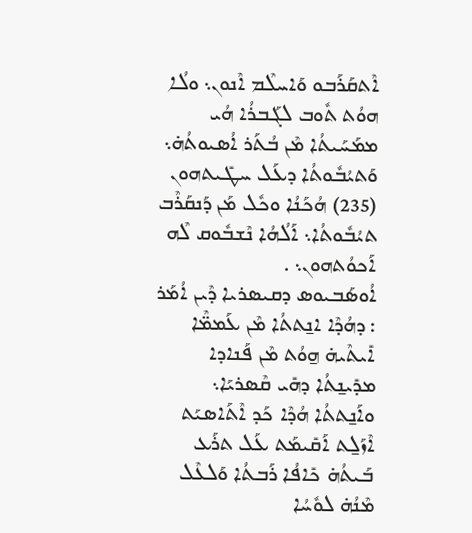ܐܶܬܩܰܪܰܒܘ ܘܰܐܚܠܶܡ ܐܶܢܘܢ܆ ܘܠܳܐ ܗܘܳܬ ܬܽܘܒ ܠܓܰܒܪܳܐ ܗܳܝ ܡܡܰܚܰܝܬܳܐ ܡܶܢ ܒܳܬܰܪ ܐܳܣܝܘܬܳܗ̇܆ ܘܰܬܝܳܒܽܘܬܳܐ ܕܥܰܠ ܚܛܺܝܬܗܘܢ (235) ܗܳܟܰܢܳܐ ܘܟܽܠ ܡܰܢ ܕܰܢܩܰܪܶܒ ܬܝܳܒܽܘܬܳܐ܆ ܐܰܠܳܗܳܐ ܢܶܫܒܽܘܩ ܠܶܗ ܐܰܟܘܳܬܗܘܢ܆ .
ܐܳܘܣܰܒܝܘܣ ܕܩܝܣܪܝܐ ܕܶܝܢ ܐܳܡܰܪ : ܕܗܳܕܶܐ ܐܢ̱ܬܬܳܐ ܡܶܢ ܥܰܡܡ̈ܶܐ ܐܺܝܬܶܝܗ̇ ܗ̱ܘܳܬ ܡܶܢ ܦܰܢܐܕܐ ܡܕܺܝܢ̱ܬܳܐ ܕܗܺܝ ܩܶܣܪܝܰܐ܆ ܘܐܰܢ̱ܬܬܳܐ ܗܳܕܶܐ ܟܰܕ ܐܶܬܰܐܣܝܰܬ ܐܶܙܰܠ̱ܬ ܐܰܩܺܝܡܰܬ ܥܰܠ ܬܪܰܥ ܒܰܝܬܳܗ̇ ܟܺܐܦܳܐ ܪܰܒܬܳܐ ܘܰܠܥܶܠ ܡܶܢܳܗ̇ ܠܘܽܚܳܐ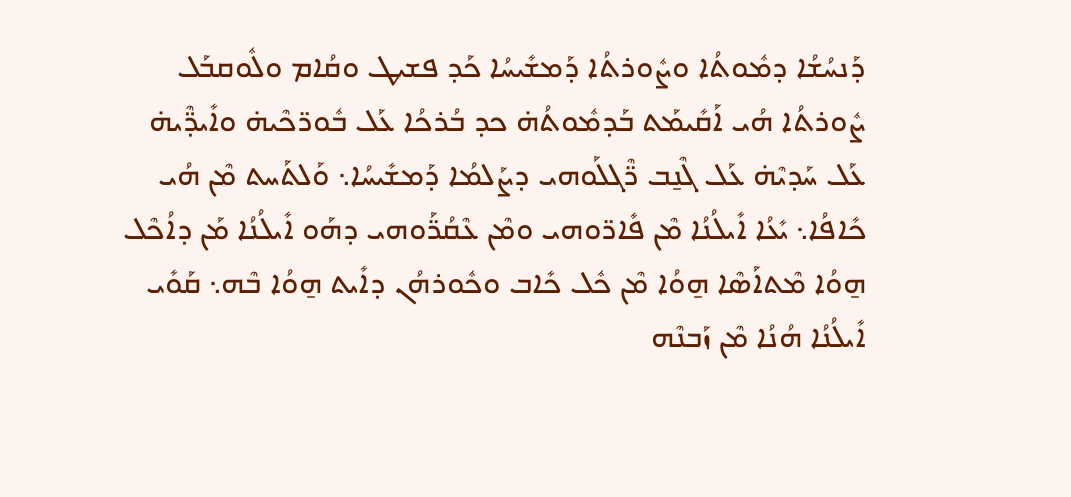ܕܰܢܚܳܫܳܐ ܕܡܽܘܬܳܐ ܘܨܽܘܪܬܳܐ ܕܰܡܫܺܝܚܳܐ ܟܰܕ ܦܫܝܛ ܘܩܳܐܡ ܘܠܽܘܩܒܰܠ ܨܽܘܪܬܳܐ ܗܳܝ ܐܰܩܺܝܡܰܬ ܒܰܕܡܽܘܬܳܗ̇ ܟܕ ܒܳܪܟܳܐ ܥܰܠ ܒܽܘܪ̈ܟܶܝܗ̇ ܘܐܺܝܕ̈ܶܝܗ̇ ܥܰܠ ܚܰܕܝܶܗ̇ ܥܰܠ ܓܶܢ̱ܒ ܪ̈ܶܓܠܰܘܗܝ ܕܨܰܠܡܳܐ ܕܰܡܫܺܝܚܳܐ܆ ܘܰܠܬܰܚܬ ܡܶܢ ܗܳܝ ܟܺܐܦܳܐ܆ ܝܺܥܳܐ ܐܺܝܠܳܢܳܐ ܡܶܢ ܦܺܐܪ̈ܘܗܝ ܘܡܶܢ ܥܶܩܳܪ̈ܰܘܗܝ ܕܗܰܘ ܐܺܝܠܳܢܳܐ ܡܰܢ ܕܐܳܟܶܠ ܗ̱ܘܳܐ ܡܶܬܐܰܣܶܐ ܗ̱ܘܳܐ ܡܶܢ ܟܽܠ ܟܺܐܒ ܘܟܽܘܪܗܳܢ ܕܐܺܝܬ ܗ̱ܘܳܐ ܒܶܗ܆ ܩܰܘܺܝ ܐܺܝܠܳܢܳܐ ܗܳܢܳܐ ܡܶܢ ܙܰܒܢܶܗ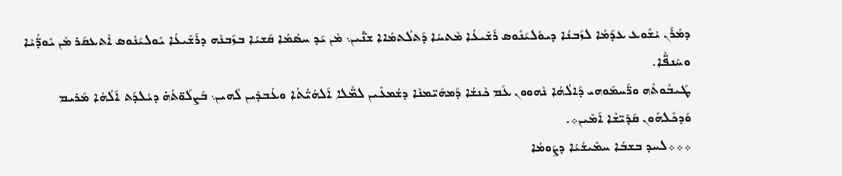ܕܡܳܪܰܢ ܝܶܫܽܘܥ ܥܕܰܡܳܐ ܠܙܰܒܢܳܐ ܕܝܘܽܠܝܰܢܽܘܣ ܪܰܫܺܝܥܳܐ ܡܶܬܚܳܐ ܕܰܬܠܳܬܡܳܐܐ ܫܢ̈ܺܝܢ܆ ܡܶܢ ܝܰܕ ܚܣܳܡܳܐ ܩܰܫܝܳܐ ܒܙܰܒܢܶܗ ܕܪܰܫܺܝܥܳܐ ܝܽܘܠܝܰܢܳܘܣ ܐܶܬܥܩܰܪ ܡܶܢ ܝܽܘܕ̈ܳܝܶܐ ܘܚܰܢܦ̈ܶܐ.
ܛܰܝܒܽܘܬܶܗ ܘܪ̈ܰܚܡܰܘܗܝ ܕܰܐܠܳܗܳܐ ܢܶܗܘܘܢ ܥܰܡ ܟܶܢܫܳܐ ܕܰܡܗܰܝ̈ܡܢܶܐ ܕܫܳܡܥܺܝܢ ܠܡ̈ܶܠܐ ܐܰܠܗܳܝ̈ܳܬܳܐ ܘܥܳܒܕܺܝܢ ܠܶܗܝܢ܆ ܒܰܨܠܰܘ̈ܬܳܗ̇ ܕܝܳܠܕܰܬ ܐܰܠܳܗܳܐ ܡܰܪܝܡ ܘܰܕܟܽܠܗܽܘܢ ܩܰܕܺܝ̈ܫܶܐ ܐܰܡܺܝܢ܀.
܀܀܀ܠܚܕ ܒܫܒܳܐ ܚܡܺܝܫܳܝܳܐ ܕܨܰܘܡܳܐ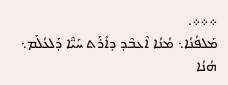܀܀܀.
ܡܰܠܦܳܢܳܐ܆ ܡܳܢܳܐ ܐܶܥܒܶܕ ܕܐܺܪܰܬ ܚܰܝ̈ܶܐ ܕܰܠܥܳܠܰܡ܆ ܗܳܢܳܐ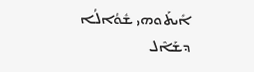ܐܺܝܬܰܘܗܝ ܫܽܘܳܐܠܳܐ ܕܫܰܐܶܠ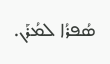ܣܳܦܪܳܐ ܠܡܳܪܰܢ.